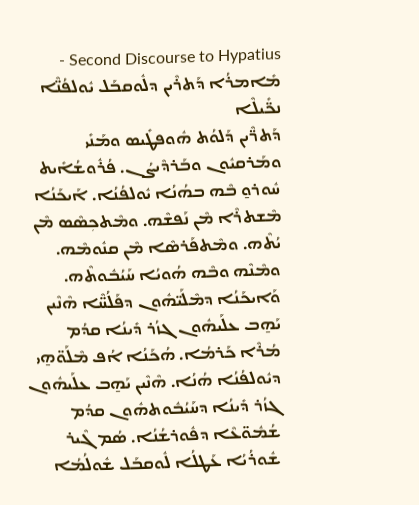Second Discourse to Hypatius - ܡܺܐܡܪܳܐ ܕܰܬܪܶܝܢ ܕܠܽܘܩܒܰܠ ܝܽܘܠܦܳܢ̈ܶܐ ܢܟ̈ܺܝܠܶܐ
ܕܰܬܪ̈ܶܝܢ ܕܰܠܘܳܬ ܗܽܘܦܛܺܝܣ ܘܡܰܢܺܝ ܘܡܰܪܩܝܽܘܢ ܘܒܰܪܕܶܝܨܳܢ. ܦܳܪܽܘܫܳܐܺܝܬ ܚܽܘܪܘ̱ ܒܶܗ ܒܗܳܢܳܐ ܝܽܘܠܦܳܢܳܐ. ܐܰܝܟܰܢܳܐ ܡܶܫܬܪܶܐ ܡܶܢ ܢܰܦܫܶܗ. ܘܡܶܬܟܼܣܶܣ ܡܶܢ ܝܳܬܶܗ. ܘܡܶܬܦܰܪܣܶܐ ܡܶܢ ܩܢܽܘܡܶܗ. ܘܡܶܢܶܗ ܘܒܶܗ ܗܳܘܝܳܐ ܚܰܝܳܒܽܘܬܶܗ. ܘܰܐܝܟܰܢܳܐ ܕܡܶܠܰܝ̈ܗܽܘܢ ܕܦܰܠܳܚ̈ܶܐ ܗܶܢܶܝܢ ܝܰܗ̱ܒ ܥܠܰܝܗܽܘܢ ܓܙܳܪ ܕܺܝܢܳܐ ܩܕܳܡ ܡܳܪܶܐ ܟܰܪܡܳܐ. ܗܳܟܰܢܳܐ ܐܳܦ ܡܶܠܰܘ̈ܗ̱ܝ ܕܝܽܘܠܦܳܢܳܐ ܗܳܢܳܐ. ܗܶܢܶܝܢ ܝܰܗ̱ܒ ܥܠܰܝܗܽܘܢ ܓܙܳܪ ܕܺܝܢܳܐ ܕܚܰܝܳܒܽܘܬܗܽܘܢ ܩܕܳܡ ܫܳܡܽܘ̈ܥܶܐ ܕܦܽܘܪܫܳܢܳܐ. ܣܳܡ ܓܶܝܪ ܫܽܘܪܳܝܳܐ ܥܰܛܠܳܐ ܠܽܘܩܒܰܠ ܫܽܘܠܳܡܳܐ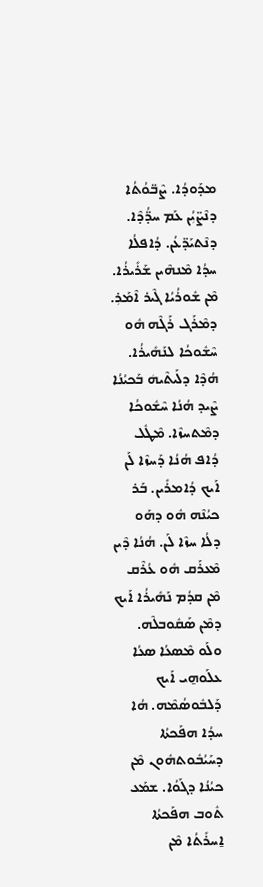ܡܕܰܘܕܳܐ. ܨܶܒ̈ܘܳܬܳܐ ܕܢܶܨ̈ܝܼܳܢ ܥܰܡ ܚܕ̈ܳܕܶܐ. ܕܢܶܬܝܰܕ̈ܥܳܢ. ܕܳܐܦܠܳܐ ܚܕܳܐ ܡܶܢܗܶܝܢ ܫܰܪܺܝܪܳܐ. ܡܶܢ ܫܽܘܪܳܝܳܐ ܓܶܝܪ ܐܶܡܰܪܼ. ܕܡܶܪܰܓ ܪܰܓܶܗ ܗܽܘ ܚܶܫܽܘܟܳܐ ܠܢܰܗܺܝܪܳܐ. ܗܳܕܶܐ ܕܠܰܝܬܶܝܗܿ ܒܰܟܝܳܢܳܐ ܨܶܝܕ ܗܳܢܳܐ ܚܶܫܽܘܟܳܐ ܕܡܶܬܚܙܶܐ. ܡܶܛܽܠ ܕܳܐܦ ܗܳܢܳܐ ܕܰܚܙܶܐ ܠܰܢ ܐܰܝܟ ܕܳܐܡܪܺܝܢ. ܒܰܪ ܟܝܳܢܶܗ ܗܽܘ ܕܗܰܘ ܕܠܳܐ ܚܙܶܐ ܠܰܢ. ܗܳܢܳܐ ܕܶܝܢ ܡܶܥܪܰܩ ܗܽܘ ܥܳܪܶܩ ܡܶܢ ܩܕܳܡ ܢܰܗܺܝܪܳܐ ܐܰܝܟ ܕܡܶܢ ܣܰܩܽܘܒܠܶܗ. ܘܠܰܘ ܡܶܣܥܳܐ ܣܥܳܐ ܥܠܰܘܗ̱ܝ ܐܰܝܟ ܕܰܠܒܽܘܣܳܡܶܗ. ܗܳܐ ܚܕܳܐ ܗܦܰܟܬܳܐ ܕܚܰܝܳܒܽܘܬܗܽܘܢ ܡܶܢ ܟܝܳܢܳܐ ܕܓܰܘܳܐ. ܫܡܰܥ ܬܽܘܒ ܗܦܰܟܬܳܐ ܐ̱ܚܪܺܬܳܐ ܡܶܢ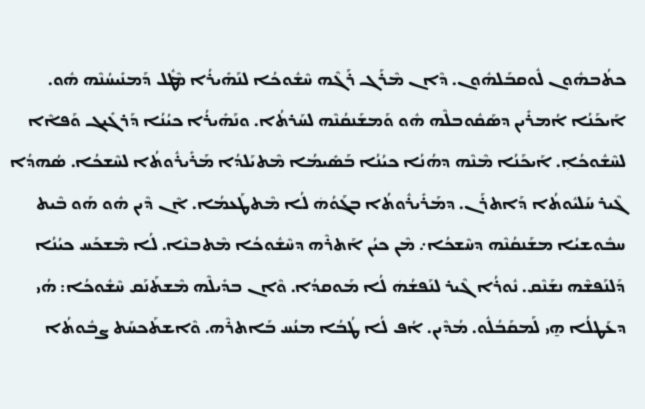ܟܬܳܒܗܽܘܢ ܠܽܘܩܒܰܠܗܽܘܢ. ܕܶܐܢ ܡܶܪܰܓ ܪܰܓܶܗ ܚܶܫܽܘܟܳܐ ܠܢܰܗܺܝܪܳܐ ܡܶܛܽܠ ܕܰܡܢܺܝܚܳܢܶܗ ܗܽܘ. ܐܰܝܟܰܢܳܐ ܐܳܡܪܺܝܢ ܕܣܰܩܽܘܒܠܶܗ ܗܽܘ ܘܰܡܫܰܢܩܳܢܶܗ ܠܚܰܪܬܳܐ. ܘܢܰܗܺܝܪܳܐ ܟܝܳܢܳܐ ܕܰܪܓܺܝܓ ܘܰܦܐܶܐ ܠܚܶܫܽܘܟܳܐܼ. ܐܰܝܟܰܢܳܐ ܡܶܢܶܗ ܕܗܳܢܳܐ ܟܝܳܢܳܐ ܒܰܣܺܝܡܳܐ ܡܶܬܝܰܠܕܳܐ ܡܰܪܺܝܪܽܘܬܳܐ ܠܚܶܫܟܳܐ. ܣܳܗܕܳܐ ܓܶܝܪ ܚܰܠܝܽܘܬܳܐ ܕܰܐܬܪܰܢ. ܕܡܰܪܺܝܪܽܘܬܳܐ ܒܓܰܘܳܗܿ ܠܳܐ ܡܶܬܛܰܥܡܳܐ. ܐܶܢ ܕܶܝܢ ܗܽܘ ܗܰܘ ܒܶܝܬ ܚܒܽܘܫܝܳܐ ܡܫܰܢܩܳܢܶܗ ܕܚܶܫܟܳܐ܇ ܡܶܢ ܟܝܳܢ ܐܰܬܪܶܗ ܕܚܶܫܽܘܟܳܐ ܡܶܬܒܢܶܐ. ܠܳܐ ܡܶܫܟܰܚ ܟܝܳܢܳܐ ܕܰܠܢܰܦܫܶܗ ܢܫܰܢܶܩ. ܢܽܘܪܳܐ ܓܶܝܪ ܠܢܰܦܫܳܗܿ ܠܳܐ ܡܰܘܩܕܳܐ. ܘܶܐܢ ܒܕܺܝܠܶܗ ܡܶܫܬܰܢܰܩ ܚܶܫܽܘܟܳܐ: ܗܳܝ ܕܥܰܛܠܳܐ ܗ̱ܝ ܠܰܡܩܰܒܳܠܽܘ. ܡܳܕܶܝܢ. ܐܳܦ ܠܳܐ ܛܳܒܳܐ ܡܢܳܚ ܒܰܐܬܪܶܗ. ܘܶܐܫܬܰܟܚܰܬ ܨܒܽܘܬܳܐ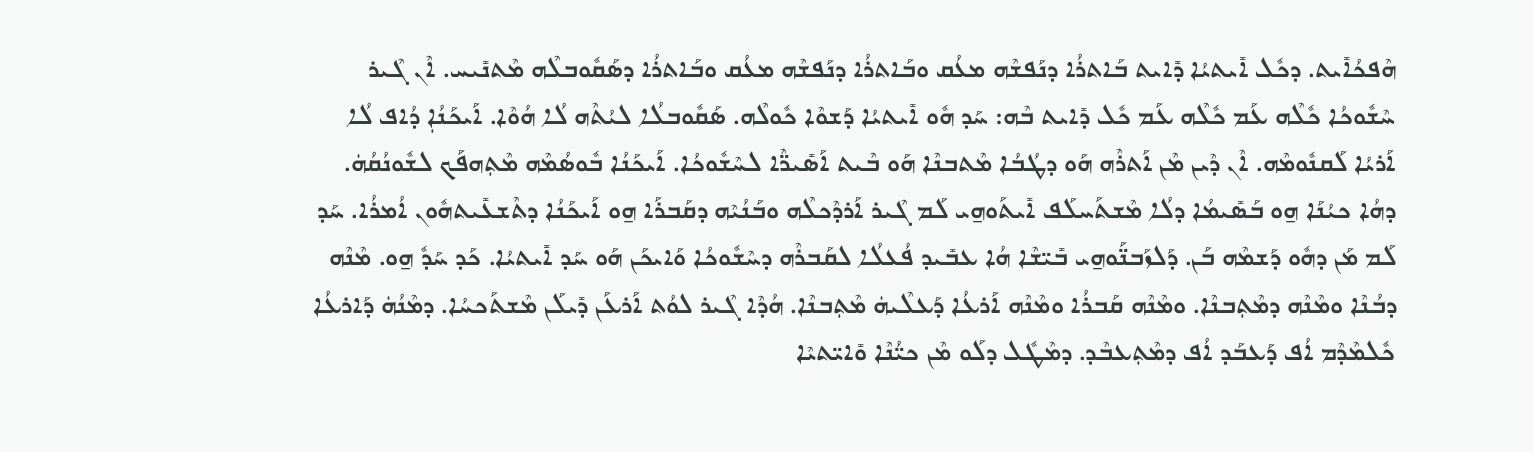ܗܶܦܟܳܐܺܝܬ. ܕܟܽܠ ܐܺܝܬܝܳܐ ܕܺܐܝܬ ܒܰܐܬܪܳܐ ܕܢܰܦܫܶܗ ܡܥܳܩ ܘܒܰܐܬܪܳܐ ܕܢܰܦܫܶܗ ܡܥܳܩ ܘܒܰܐܬܪܳܐ ܕܣܰܩܽܘܒܠܶܗ ܡܶܬܢܺܝܚ. ܐܶܢ ܓܶܝܪ ܚܶܫܽܘܟܳܐ ܟܽܠܶܗ ܥܰܡ ܟܽܠܶܗ ܥܰܡ ܟܽܠ ܕܺܐܝܬ ܒܶܗ: ܚܰܕ ܗܽܘ ܐܺܝܬܝܳܐ ܕܰܫܘܶܐ ܟܽܘܠܶܗ. ܣܰܩܽܘܒܠܳܐ ܠܝܳܬܶܗ ܠܳܐ ܗܳܘܶܐ. ܐܰܝܟܰܢܳܐܼ ܕܳܐܦ ܠܳܐ ܐܰܪܝܳܐ ܠܰܩܢܽܘܡܶܗ. ܐܶܢ ܕܶܝܢ ܡܶܢ ܐܰܬܪܶܗ ܗܰܘ ܕܛܳܒܳܐ ܡܶܬܒܢܶܐ ܗܰܘ ܒܶܝܬ ܐܰܣܺܝܪ̈ܶܐ ܠܚܶܫܽܘܟܳܐ. ܐܰܝܟܰܢܳܐ ܒܽܘܣܳܡܶܗ ܡܶܬܼܗܦܰܟ ܠܫܽܘܢܳܩܳܗܿ. ܕܗܳܐ ܟܝܳܢܰܐ ܗ̱ܘ ܒܰܣܺܝܡܳܐ ܕܠܳܐ ܡܶܫܬܰܚܠܰܦ ܐܺܝܬܰܘܗ̱ܝ ܠܰܡ ܓܶܝܪ ܐܰܪܕܶܟܠܶܗ ܘܒܰܢܳܝܶܗ ܕܩܰܒܪܰܐ ܗ̱ܘ ܐܰܝܟܰܢܳܐ ܕܬܶܫܥܺܝܬܗܽܘܢ ܐܳܡܪܳܐ. ܚܰܕ ܠܰܡ ܡܰܢ ܕܗܽܘ ܕܰܫܡܶܗ ܒܰܢ. ܕܰܠܙܰܒܢ̈ܰܘܗ̱ܝ ܒܺܝ̈ܫܶܐ ܗܳܐ ܥܒܺܝܕ ܦܳܥܠܳܐ ܠܩܰܒܪܶܗ ܕܚܶܫܽܘܟܳܐ ܘܰܐܝܟܰܢ ܗܰܘ ܚܰܕ ܐܺܝܬܝܳܐ. ܟܰܕ ܚܰܕܽ ܗ̱ܘ. ܡܶܢܶܗ ܕܒܳܢܶܐ ܘܡܶܢܶܗ ܕܡܶܬܼܒܢܶܐ. ܘܡܶܢܶܗ ܩܰܒܪܳܐ ܘܡܶܢܶܗ ܐܰܪܥܳܐ ܕܰܥܠܶܝܗܿ ܡܶܬܼܒܢܶܐ. ܗܳܕܶܐ ܓܶܝܪ ܠܘܳܬ ܐܰܪܥܰܢ ܕܺܝܠܰܢ ܡܶܫܬܰܟܚܳܐ. ܕܡܶܢܳܗܿ ܕܰܐܪܥܳܐ ܟܽܠܡܶܕܶܡ ܐܳܦ ܕܰܥܒܰܕ ܐܳܦ ܕܡܶܬܼܥܒܶܕ. ܕܡܶܛܽܠ ܕܠܰܘ ܡܶܢ ܟܝ̈ܳܢܶܐ ܘܺܐܝ̈ܬܝܶܐ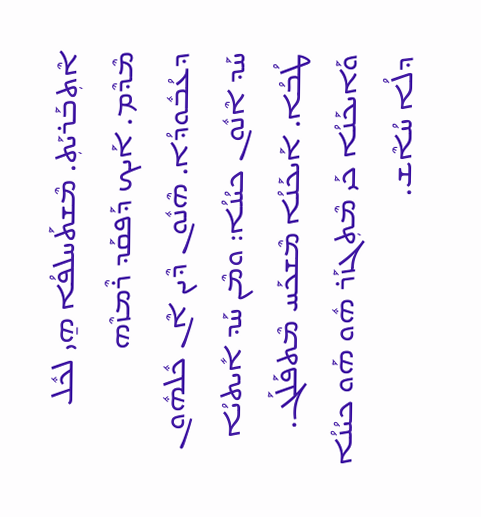ܐܶܬܼܒܰܪܝܰܬܼ. ܡܶܫܬܰܚܠܦܳܐ ܗ̱ܝ ܠܟܽܠ ܡܶܕܶܡ. ܐܰܝܟ ܕܰܦܩܰܕ ܪܶܡܙܶܗ ܕܥܳܒܽܘܕܳܐ. ܗܶܢܽܘܢ ܕܶܝܢ ܐܶܢ ܟܽܠܗܽܘܢ ܚܰܕ ܐܶܢܽܘܢ ܟܝܳܢܳܐ: ܘܡܶܢ ܚܰܕ ܐܺܝܬܝܳܐ ܛܳܒܳܐ. ܐܰܝܟܰܢܳܐ ܡܶܫܟܰܚ ܡܶܬܦܰܠܰܓ. ܘܰܐܝܟܰܢܳܐ ܟܰܝ ܡܶܬܼܓܙܰܪ ܗܽܘ ܗܰܘ ܟܝܳܢܳܐ ܕܠܳܐ ܚܳܐܶܫ.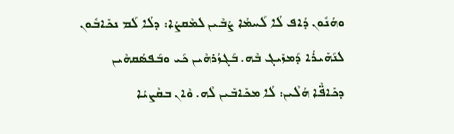ܘܗܳܢܽܘܢ ܕܳܐܦ ܠܳܐ ܠܰܚܡܳܐ ܨܳܒܶܝܢ ܠܡܶܩܨܳܐ: ܕܠܳܐ ܠܰܡ ܢܟܺܐܒܽܘܢ ܠܢܰܗܺܝܪܳܐ ܕܰܡܙܺܝܓ ܒܶܗ. ܒܰܓܙܳܪܗܶܝܢ ܟܰܝ ܘܒܰܦܣܳܩܗܶܝܢ ܕܟܺܐܦ̈ܶܐ ܗܳܠܶܝܢ: ܠܳܐ ܡܟܺܐܒܺܝܢ ܠܶܗ. ܘܶܐܢ ܒܩܶܨܝܳܐ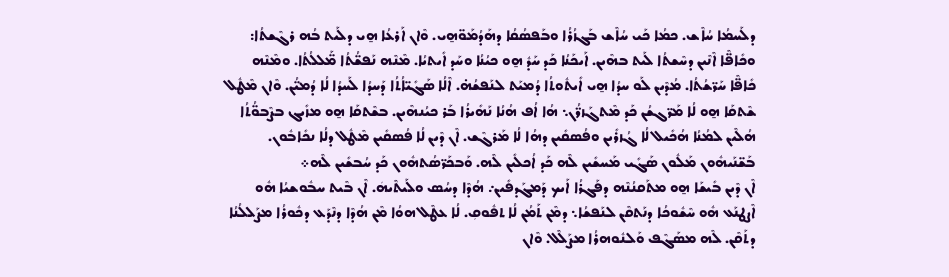ܕܠܰܚܡܳܐ ܚܳܐܶܫ. ܟܡܳܐ ܟܰܝ ܚܳܐܶܫ ܒܰܓܙܳܪܳܐ ܘܒܰܦܣܳܩܳܐ ܕܗܰܕܳܡܰܘ̈ܗ̱ܝ. ܘܶܐܢ ܐܰܪܥܳܐ ܗ̱ܝ ܕܠܰܝܬ ܒܳܗ ܪܓܶܫܬܳܐ: ܘܟܺܐܦ̈ܶܐ ܐܶܢܶܝܢ ܕܚܶܫܬܳܐ ܠܰܝܬ ܒܗܶܝܢ. ܐܰܝܟܰܢܳܐ ܟܰܕ ܚܰܕܽ ܗ̱ܘ ܟܝܳܢܳܐ ܘܚܰܕ ܐܺܝܬܝܳܐ. ܡܶܢܶܗ ܢܰܦܫ̈ܳܬܳܐ ܡ̈ܰܠܠܳܬܳܐ. ܘܡܶܢܶܗ ܟܺܐܦ̈ܶܐ ܚܰܪ̈ܫܳܬܳܐ. ܡܳܕܶܝܢ ܠܰܘ ܚܕܳܐ ܗ̱ܝ ܐܺܝܬܽܘܬܳܐ ܕܳܡܝܰܬ ܠܢܰܦܫܳܗ̇. ܐܶܠܳܐ ܣܰܓܺܝ̈ܐܳܬܳܐ ܕܰܚܕܳܐ ܠܰܚܕܳܐ ܠܳܐ ܕܳܡܝ̈ܳܢ. ܘܶܐܢ ܡܶܛܽܠ ܫܶܬܩܰܐ ܗ̱ܘ ܠܳܐ ܡܰܪ̈ܓܫܳܢ ܟܰܕ ܡܶܬܓܰܙܪ̈ܳܢ܆ ܗܳܐ ܐܳܦ ܗܳܢܳܐ ܢܰܗܺܝܪܳܐ ܒܰܪ ܟܝܳܢܗܶܝܢ. ܒܫܶܬܩܰܐ ܗ̱ܘ ܡܙܺܝܓ ܒܨܶܒܘ̈ܳܬܳܐ ܗܳܠܶܝܢ ܠܡܳܢܳܐ ܗܳܟܺܝܠ ܠܳܐ ܓܳܙܪܺܝܢ ܘܦܳܣܩܺܝܢ ܕܗܳܐ ܠܳܐ ܡܰܪܓܶܫ. ܐܶܢ ܕܶܝܢ ܠܳܐ ܦܳܣܩܺܝܢ ܡܶܛܽܠ ܕܠܳܐ ܢܟܺܐܒܽܘܢ. ܒܰܫ̈ܢܰܝܗܽܘܢ ܡܰܠܽܘܢ ܣܰܓܺܝ ܡܰܚܫܺܝܢ ܠܶܗ ܟܰܕ ܐܳܟܠܺܝܢ ܠܶܗ. ܘܰܒܟܰܪ̈ܣܳܬܗܽܘܢ ܟܰܕ ܚܳܒܫܺܝܢ ܠܶܗ܀
ܐܶܢ ܕܶܝܢ ܒܺܝܫܰܐ ܗ̱ܘ ܡܬܰܩܢܳܢܶܗ ܕܦܰܓܪܳܐ ܐܰܝܟ ܕܰܡܓܰܕܦܺܝܢ܇ ܗܳܕܶܐ ܕܚܳܣ ܘܠܰܝܬܶܝܗܿ. ܐܶܢ ܒܶܝܬ ܚܒܽܘܫܝܳܐ ܗܽܘ ܐܶܨܛܢܰܥ ܗܽܘ ܚܶܫܽܘܟܳܐ ܕܢܰܬܩܶܢ ܠܢܰܦܫܳܐ܆ ܕܡܶܢ ܬܰܡܳܢ ܠܳܐ ܬܦܽܘܩܼ. ܠܳܐ ܥܛܶܠ ܗܘܳܐ ܡܶܢ ܗܳܕܶܐ ܕܢܶܕܰܥ ܕܟܽܘܪܳܐ ܡܨܰܠܠܳܢܳܐ ܕܬܰܩܶܢ. ܠܶܗ ܡܣܰܓܶܦ ܘܰܠܢܽܘܗܪܳܐ ܡܨܰܠܶܠ. ܘܶܐܢ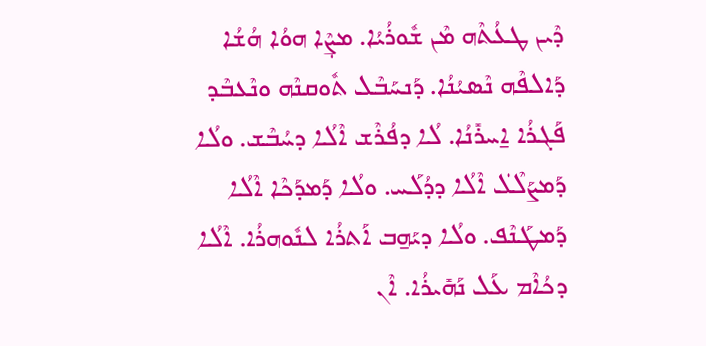ܕܶܝܢ ܛܥܳܬܶܗ ܡܶܢ ܫܽܘܪܳܝܳܐ. ܡܨܼܶܐ ܗܘܳܐ ܗܳܫܳܐ ܕܰܐܠܦܶܗ ܢܶܣܝܳܢܳܐ. ܕܰܢܚܰܒܶܠ ܬܽܘܩܢܶܗ ܘܢܶܥܒܶܕ ܦܰܓܪܳܐ ܐ̱ܚܪܺܢܳܐ. ܠܳܐ ܕܦܳܪܶܫ ܐܶܠܳܐ ܕܚܳܒܶܫ. ܘܠܳܐ ܕܰܡܨܰܠܶܠܿ ܐܶܠܳܐ ܕܕܳܠܰܚ. ܘܠܳܐ ܕܰܡܕܰܟܶܐ ܐܶܠܳܐ ܕܰܡܛܰܢܶܦ. ܘܠܳܐ ܕܝܰܗ̱ܒ ܐܰܬܪܳܐ ܠܢܽܘܗܪܳܐ. ܐܶܠܳܐ ܕܟܳܐܶܡ ܥܰܠ ܢܰܗܺܝܪܳܐ. ܐܶܢ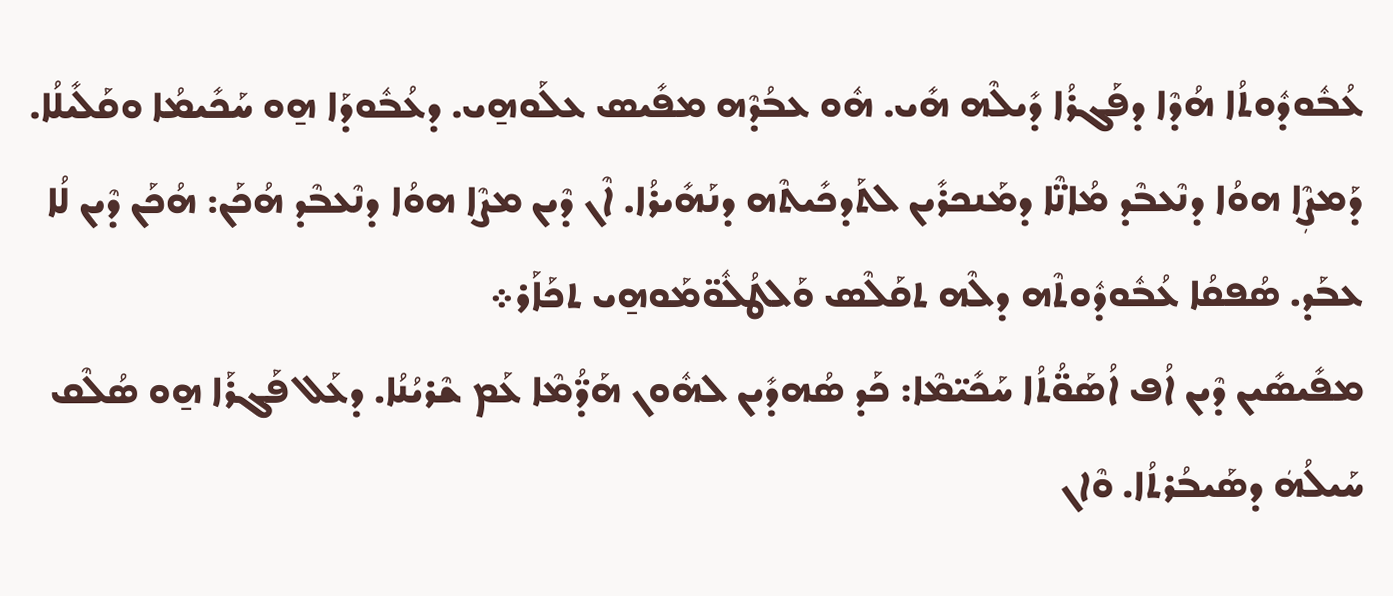ܥܳܒܽܘܕܽܘܬܳܐ ܗܳܕܶܐ ܕܦܰܓܪܳܐ ܕܺܝܠܶܗ ܗܺܝ. ܗܽܘ ܥܒܳܕܶܗ ܡܦܺܝܣ ܥܠܰܘܗ̱ܝ. ܕܥܳܒܽܘܕܰܐ ܗ̱ܘ ܚܰܟܺܝܡܳܐ ܘܩܰܠܺܝܠܳܐ. ܕܰܡܨܼܶܐ ܗܘܳܐ ܕܢܶܥܒܶܕ ܡܳܐܢ̈ܶܐ ܕܡܰܢܟܪܺܝܢ ܠܬܰܕܟܺܝܬܶܗ ܕܢܰܗܺܝܪܳܐ. ܐܶܢ ܕܶܝܢ ܡܨܶܐ ܗܘܳܐ ܕܢܶܥܒܶܕ ܗܳܟܰܢ: ܗܳܟܰܢ ܕܶܝܢ ܠܳܐ ܥܒܰܕ. ܣܳܦܩܳܐ ܥܳܒܽܘܕܽܘܬܶܗ ܕܠܶܗ ܬܩܰܠܶܣ ܘܰܠܛܳܠܽܘ̈ܡܰܘܗ̱ܝ ܬܟܰܐܰܪ܀
ܡܦܺܝܣܺܝܢ ܕܶܝܢ ܐܳܦ ܐܳܣܰܘ̈ܳܬܳܐ ܚܰܟܺܝ̈ܡܶܐ: ܟܰܕ ܣܳܗܕܺܝܢ ܠܗܽܘܢ ܗܰܕ̈ܳܡܶܐ ܥܰܡ ܫܶܪܝܳܢܳܐ. ܕܥܰܠ ܦܰܓܪܰܐ ܗ̱ܘ ܣܳܠܶܩ ܚܰܝܠܳܗܿ ܕܣܰܝܒܳܪܬܳܐ. ܘܶܐܢ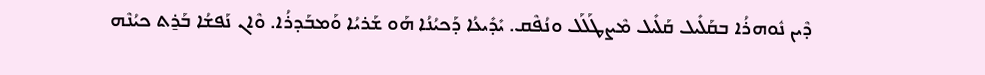ܕܶܝܢ ܢܽܘܗܪܳܐ ܒܩܰܠܺܝܠ ܩܰܠܺܝܠ ܡܶܨܛܰܠܰܠ ܘܢܳܦܶܩ. ܝܺܕܺܝܥܳܐ ܕܰܟܝܳܢܳܐ ܗܰܘ ܫܰܪܝܳܐ ܘܰܡܒܰܕܪܳܐ. ܘܶܐܢ ܢܰܦܫܳܐ ܒܰܪ̱ܬ ܟܝܳܢܶܗ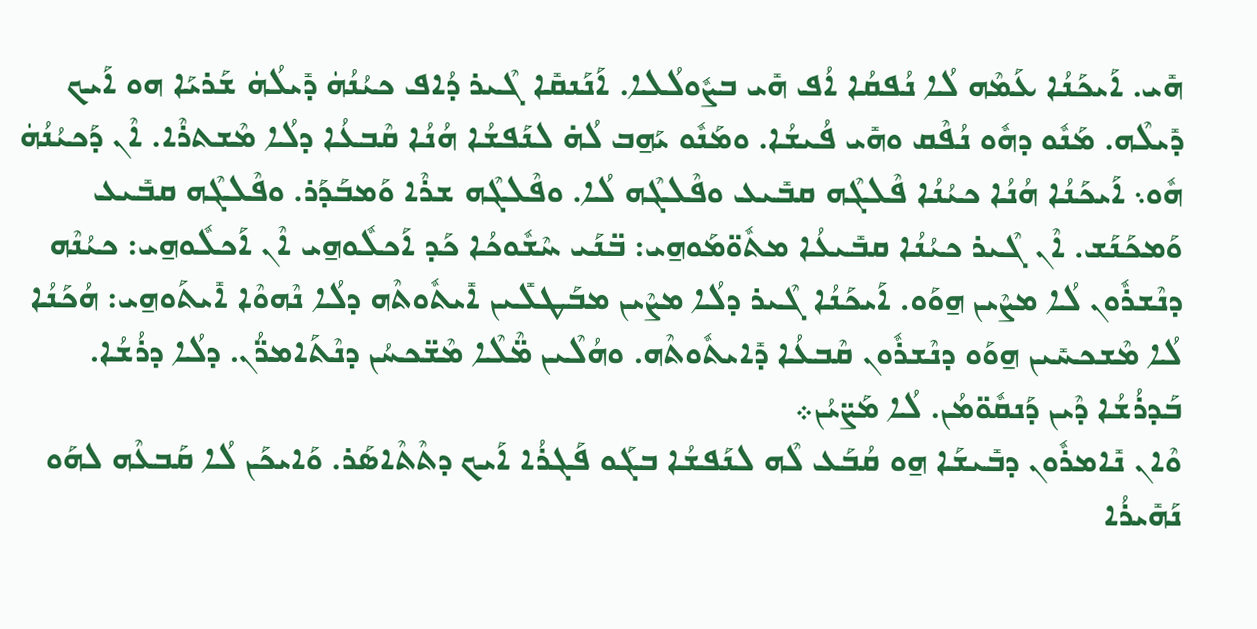ܗܺܝ. ܐܰܝܟܰܢܳܐ ܥܰܡܶܗ ܠܳܐ ܢܳܦܩܳܐ ܐܳܦ ܗܺܝ ܒܨܽܘܠܳܠܐ. ܐܰܢܰܢܩܺܐ ܓܶܝܪ ܕܳܐܦ ܟܝܳܢܳܗܿ ܕܺܝܠܳܗܿ ܫܰܪܝܰܐ ܗܘ ܐܰܝܟ ܕܺܝܠܶܗ. ܡܰܢܽܘ ܕܗܽܘ ܢܳܦܶܩ ܘܗܺܝ ܦܳܝܫܳܐ. ܘܡܰܢܽܘ ܝܰܗ̱ܒ ܠܳܗ̇ ܠܢܰܦܫܳܐ ܗܳܢܳܐ ܩܶܒܥܳܐ ܕܠܳܐ ܡܶܫܬܪܶܐ. ܐܶܢ ܕܰܟܝܳܢܳܗܿ ܗܽܘ܆ ܐܰܝܟܰܢܳܐ ܗܳܢܳܐ ܟܝܳܢܳܐ ܦܶܠܓܶܗ ܩܒܺܝܥ ܘܦܶܠܓܶܗ ܠܳܐ. ܘܦܶܠܓܶܗ ܫܪܶܐ ܘܰܡܒܰܕܰܪ. ܘܦܶܠܓܶܗ ܩܒܺܝܥ ܘܰܡܟܰܢܰܫ. ܐܶܢ ܓܶܝܪ ܟܝܳܢܳܐ ܩܒܺܝܥܳܐ ܡܬܽܘ̈ܡܰܘܗ̱ܝ: ܒ̈ܢܰܝ ܚܶܫܽܘܟܳܐ ܟܰܕ ܐܰܟܠܽܘܗ̱ܝ ܐܶܢ ܐܰܟܠܽܘܗ̱ܝ: ܟܝܳܢܶܗ ܕܢܶܫܪܽܘܢ ܠܳܐ ܡܨܶܝܢ ܗ̱ܘܰܘ. ܐܰܝܟܰܢܳܐ ܓܶܝܪ ܕܠܳܐ ܡܨܶܝܢ ܡܒܰܛܠܺܝܢ ܐܺܝܬܽܘܬܶܗ ܕܠܳܐ ܢܶܗܘܶܐ ܐܺܝܬܰܘܗ̱ܝ: ܗܳܟܰܢܳܐ ܠܳܐ ܡܶܫܟܚܺܝܢ ܗ̱ܘܰܘ ܕܢܶܫܪܽܘܢ ܩܶܒܥܳܐ ܕܺܐܝܬܽܘܬܶܗ. ܘܗܳܠܶܝܢ ܡ̈ܶܠܶܐ ܡܶܫ̈ܟܚܳܢ ܕܢܶܬܰܐܡܪ̈ܳܢ. ܕܠܳܐ ܕܪܳܫܳܐ. ܒܰܕܪܳܫܳܐ ܕܶܝܢ ܕܰܢܩܽܘ̈ܡܳܢ. ܠܳܐ ܡܰܨ̈ܝܳܢ܀
ܘܶܐܢ ܢܺܐܡܪܽܘܢ ܕܒܺܝܫܰܐ ܗ̱ܘ ܩܳܒܰܥ ܠܶܗ ܠܢܰܦܫܳܐ ܒܓܰܘ ܦܰܓܪܳܐ ܐܰܝܟ ܕܬܶܬܶܐܣܰܪ. ܘܰܐܝܟܰܢ ܠܳܐ ܩܰܒܥܶܗ ܠܗܰܘ ܢܰܗܺܝܪܳܐ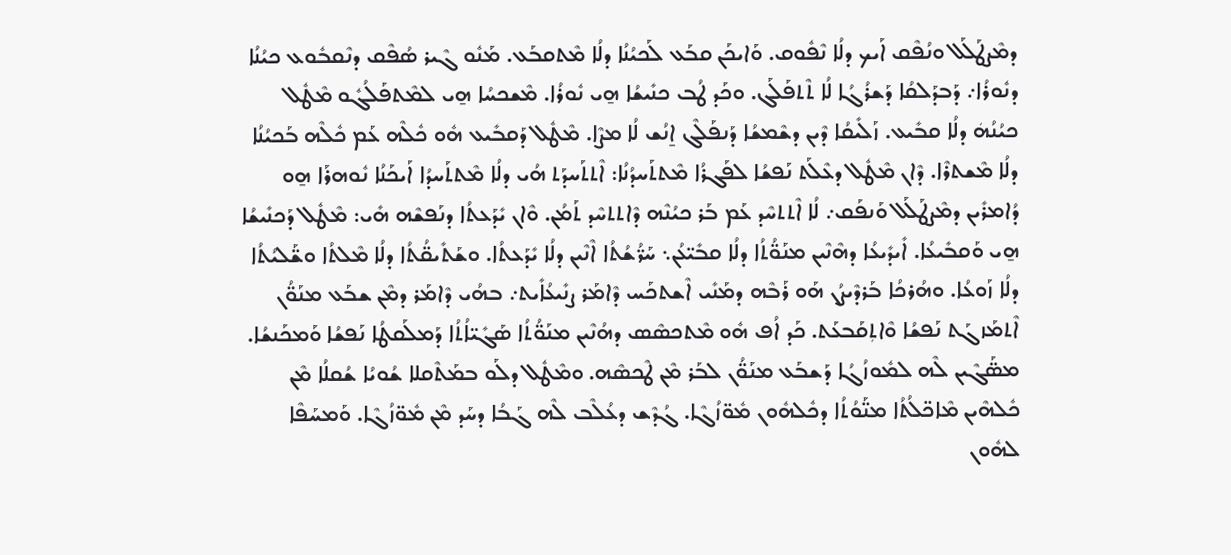ܕܡܶܨܛܰܠܰܠ ܘܢܳܦܶܩ ܐܰܝܟ ܕܠܳܐ ܢܶܦܽܘܩ. ܘܰܐܝܟܰܢ ܩܒܰܥ ܠܰܟܝܳܢܳܐ ܕܠܳܐ ܡܶܬܩܒܰܥ. ܡܰܢܽܘ ܓܶܝܪ ܣܳܦܶܩ ܕܢܶܩܒܽܘܥ ܟܝܳܢܳܐ ܕܢܽܘܪܳܐ܇ ܕܰܒܕܰܠܩܳܐ ܕܰܫܪܳܓܳܐ ܠܳܐ ܬܶܬܦܰܠܰܓ. ܘܟܰܕ ܛܳܒ ܟܢܺܝܫܳܐ ܗ̱ܝ ܢܽܘܪܳܐ. ܡܶܫܟܚܳܐ ܗ̱ܝ ܠܡܶܬܦܰܠܳܓܽܘ ܡܶܛܽܠ ܟܝܳܢܳܗܿ ܕܠܳܐ ܩܒܺܝܥ. ܙܰܠܺܝܩܳܐ ܕܶܝܢ ܕܫܶܡܫܳܐ ܕܰܢܦܰܠܶܓ ܐ̱ܢܳܫ ܠܳܐ ܡܨܶܐ. ܡܶܛܽܠ ܕܰܩܒܺܝܥ ܗܽܘ ܟܽܠܶܗ ܥܰܡ ܟܽܠܶܗ ܒܰܟܝܳܢܳܐ ܕܠܳܐ ܡܶܫܬܪܶܐ. ܕܶܐܢ ܡܶܛܽܠ ܕܥܶܠܰܬ ܢܰܦܫܳܐ ܠܦܰܓܪܳܐ ܡܶܬܬܰܚܕܳܢܳܐ: ܐܶܬܬܰܚܕܰܬ ܗܳܝ ܕܠܳܐ ܡܶܬܬܰܚܕܳܐ ܐܰܝܟܰܢܳܐ ܢܽܘܗܪܰܐ ܗ̱ܘ ܕܳܐܡܪܺܝܢ ܕܡܶܨܛܰܠܰܠ ܘܰܢܦܰܩ܇ ܠܳܐ ܐܶܬܬܚܶܕ ܥܰܡ ܒܰܪ ܟܝܳܢܶܗ ܕܶܐܬܬܚܶܕ ܬܰܡܳܢ. ܘܶܐܢ ܝܺܕܰܥܬܳܐ ܕܢܰܦܫܶܗ ܗܺܝ: ܡܶܛܽܠ ܕܰܟܢܺܝܫܳܐ ܗ̱ܝ ܘܰܩܒܺܝܥܳܐ. ܐܺܝܕܺܝܥܳܐ ܕܗܶܢܶܝܢ ܡܢܰܘ̈ܳܬܳܐ ܕܠܳܐ ܩܒܺܝ̈ܥܳܢ܆ ܚܰܪ̈ܳܫܳܬܳܐ ܐܶܢܶܝܢ ܕܠܳܐ ܝܺܕܰܥܬܳܐ. ܘܫܰܬܺܝܩ̈ܳܬܳܐ ܕܠܳܐ ܡܶܠܬܳܐ ܘܫ̈ܰܠܝܳܬܳܐ ܕܠܳܐ ܙܰܘܥܳܐ. ܘܗܳܪܟܳܐ ܒܰܪܕܶܝܨܳܢ ܗܰܘ ܪܰܒܶܗ ܕܡܰܢܺܝ ܐܶܫܬܟܰܚ ܕܶܐܡܰܪ ܨܢܺܝܥܳܐܺܝܬ܇ ܒܗܳܝ ܕܶܐܡܰܪ ܕܡܶܢ ܫܒܰܥ ܡܢܰܘ̈ܳܢ ܐܶܬܡܰܙܓܰܬ ܢܰܦܫܳܐ ܘܶܐܬܼܩܰܒܥܰܬ. ܟܰܕ ܐܳܦ ܗܽܘ ܡܶܬܟܣܶܣ ܕܗܳܢܶܝܢ ܡܢܰܘ̈ܳܬܳܐ ܣܰܓܺܝ̈ܐܳܬܳܐ ܕܰܡܠܰܩܛܳܐ ܢܰܦܫܳܐ ܘܰܡܟܰܢܫܳܐ. ܡܣ̈ܰܓܶܝܢ ܠܶܗ ܠܡܽܘܙܳܓܳܐ ܕܰܫܒܰܥ ܡܢܰܘ̈ܳܢ ܠܒܰܪ ܡܶܢ ܛܶܟܣܶܗ. ܘܡܶܛܽܠ ܕܠܰܘ ܒܡܰܬܶܩܠܐ ܫܳܘܝܳܐ ܫܳܩܠܳܐ ܡܶܢ ܟܽܠܗܶܝܢ ܡܶܐܟ̈ܠܳܬܳܐ ܡܢ̈ܰܘܳܬܳܐ ܕܟܽܠܗܽܘܢ ܡܽܘ̈ܙܳܓܶܐ. ܓܳܕܶܫ ܕܥܳܠܶܒ ܠܶܗ ܓܰܒܳܐ ܕܚܰܕ ܡܶܢ ܡܽܘ̈ܙܳܓܶܐ. ܘܰܡܚܰܦܶܐ ܠܗܽܘܢ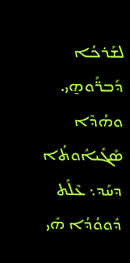ܠܫܰܪܟܳܐ ܕܰܒܪ̈ܰܘܗ̱ܝ. ܘܗܳܕܶܐ ܣܰܓܺܝܐܽܘܬܳܐ ܕܚܰܕ܆ ܥܶܠܰܬ ܕܽܘܘܳܕܳܐ ܗܺܝ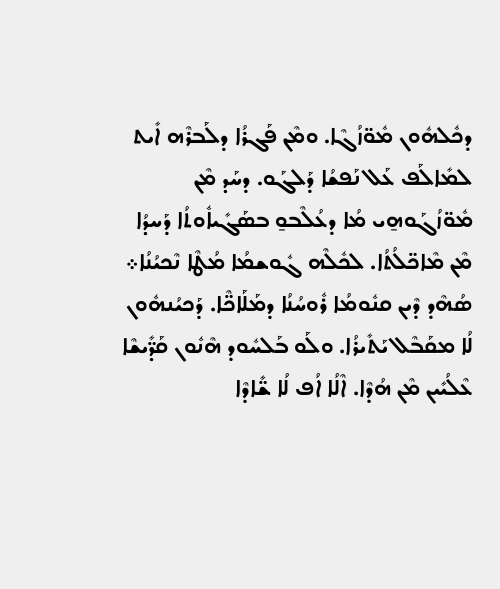ܕܟܽܠܗܽܘܢ ܡܽܘ̈ܙܳܓܶܐ. ܘܡܶܢ ܦܰܓܪܳܐ ܕܠܰܒܪܶܗ ܐܺܝܬ ܠܡܺܐܠܰܦ ܥܰܠ ܢܰܦܫܳܐ ܕܰܠܓܰܘ. ܕܚܰܕ ܡܶܢ ܡܽܘ̈ܙܳܓܰܘܗ̱ܝ ܡܳܐ ܕܥܳܠܶܒܘ̱ ܒܣܰܓܺܝܐܽܘܬܳܐ ܕܰܚܕܳܐ ܡܶܢ ܡܶܐܟ̈ܠܳܬܳܐ. ܠܟܽܠܶܗ ܓܽܘܫܡܳܐ ܡܳܛܶܐ ܢܶܟܝܳܢܳܐ܀
ܣܳܗܶܕ ܕܶܝܢ ܩܢܽܘܡܳܐ ܪܽܘܚܳܢܳܐ ܕܡܰܠܰܐܟ̈ܶܐ. ܕܰܟܝܳܢܗܽܘܢ ܠܳܐ ܡܩܰܒܶܠ ܝܰܬܺܝܪܳܐ. ܘܠܰܘ ܒܰܠܚܽܘܕ ܗܶܢܽܘܢ ܩܰܕ̈ܺܝܫܶܐ ܥܶܠܳܝܺܝܢ ܡܶܢ ܗܳܕܶܐ. ܐܶܠܳܐ ܐܳܦ ܠܳܐ ܫ̈ܺܐܕܶܐ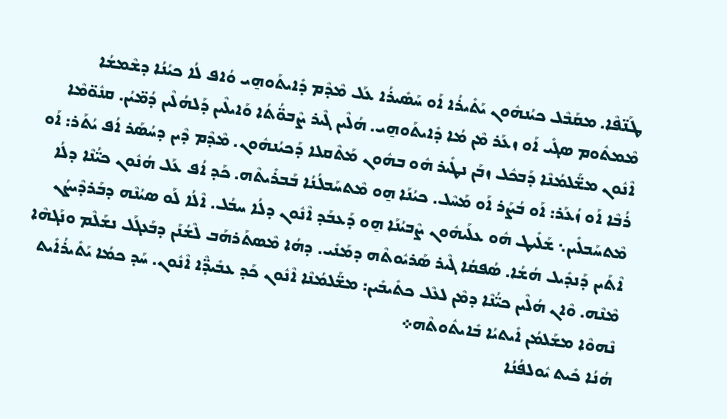ܛܰܢ̈ܦܶܐ. ܡܩܰܒܶܠ ܟܝܳܢܗܽܘܢ ܝܰܬܺܝܪܳܐ ܐܰܘ ܚܰܣܺܝܪܳܐ ܥܰܠ ܡܶܕܶܡ ܕܺܐܝܬܰܘܗ̱ܝ ܘܳܐܦ ܠܳܐ ܟܝܳܢܳܐ ܕܫܶܡܫܳܐ ܡܶܡܬܽܘܡ ܣܓܺܝ ܐܰܘ ܙܥܰܪ ܡܶܢ ܡܳܐ ܕܺܐܝܬܰܘܗ̱ܝ. ܗܳܠܶܝܢ ܓܶܝܪ ܨܶܒܘ̈ܳܬܳܐ ܘܰܐܝܠܶܝܢ ܕܰܠܗܳܠܶܝܢ ܕܳܡ̈ܝܳܢ. ܩܢܽܘ̈ܡܶܐ ܐܶܢܽܘܢ ܡܫ̈ܰܠܡܳܢܶܐ ܕܰܒܟܽܠ ܙܒܰܢ ܢܛܺܝܪ ܗܽܘ ܒܗܽܘܢ ܡܰܬܶܩܠܐ ܕܰܟܝܳܢܗܽܘܢ. ܡܶܕܶܡ ܕܶܝܢ ܕܚܳܣܰܪ ܐܳܦ ܝܳܬܰܪ: ܐܰܘ ܪܳܒܶܐ ܐܰܘ ܙܳܥܰܪ: ܐܰܘ ܒܳܨܰܪ ܐܰܘ ܡܰܚܶܠ. ܟܝܳܢܰܐ ܗ̱ܘ ܡܶܬܚܰܒܠܳܢܳܐ ܒܰܒܪܺܝܬܶܗ. ܟܰܕ ܐܳܦ ܥܰܠ ܗܳܢܽܘܢ ܟܝ̈ܳܢܶܐ ܕܠܳܐ ܡܶܬܚܰܒܠܺܝܢ܆ ܫܰܠܺܝܛ ܗܽܘ ܥܠܰܝܗܽܘܢ ܨܶܒܝܳܢܰܐ ܗ̱ܘ ܕܰܥܒܰܕ ܐܶܢܽܘܢ ܕܠܳܐ ܚܒܳܠ. ܐܶܠܳܐ ܠܰܘ ܣܝܳܢܶܗ ܕܒܰܪܕܶܝܨܳܢ ܐܶܬܰܝܢ ܕܰܢܕܺܝܠ ܗܳܫܳܐ. ܣܳܦܩܳܐ ܓܶܝܪ ܣܰܪܝܽܘܬܶܗ ܕܡܰܢܺܝ. ܕܗܳܐ ܡܶܣܬܰܪܗܰܒ ܠܶܫܳܢܰܢ ܕܒܰܥܓܰܠ ܢܫܰܠܶܡ ܘܢܰܓܗܶܐ ܡܶܢܶܗ. ܘܶܐܢ ܗܳܠܶܝܢ ܟܝ̈ܳܢܶܐ ܕܡܶܢ ܠܥܶܠ ܟܬܺܝܒܺܝܢ: ܡܫ̈ܰܠܡܳܢܶܐ ܐܶܢܽܘܢ ܟܰܕ ܥܒܺܝܕ̈ܶܐ ܐܶܢܽܘܢ. ܚܰܕ ܟܡܳܐ ܝܰܬܺܝܪܳܐܺܝܬ ܢܶܗܘܶܐ ܡܫܰܠܡܳܢ ܐܺܝܬܝܳܐ ܒܺܐܝܬܽܘܬܶܗ܀
ܗܳܢܳܐ ܟܺܝܬ ܝܽܘܠܦܳܢܳܐ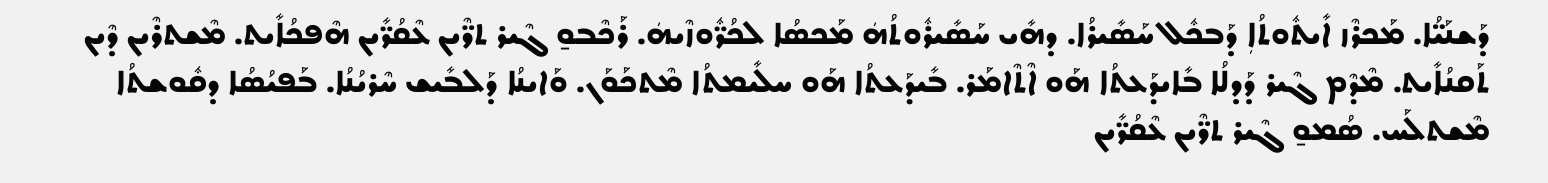ܕܰܫܢܰܝ̈ܳܐ. ܡܰܟܪܶܙ ܐܺܝܬܽܘܬܳܐܼ ܕܰܒܟܽܠ ܚܰܣܺܝܪܳܐ. ܕܗܺܝ ܚܰܣܺܝܪܽܘܬܳܗܿ ܡܰܟܣܳܐ ܠܟܳܪ̈ܽܘܙܶܝܗܿ. ܪܰܟܶܒܘ̱ ܓܶܝܪ ܬܪ̈ܶܝܢ ܥܶܩܳܪ̈ܺܝܢ ܗܶܦܟܳܐܺܝܬ. ܡܶܫܬܪܶܝܢ ܕܶܝܢ ܬܰܩܢܳܐܺܝܬ. ܡܶܕܶܡ ܓܶܝܪ ܕܰܕܠܳܐ ܒܺܐܝܕܰܥܬܳܐ ܗܰܘ ܐܶܬܶܐܡܰܪ. ܒܺܝܕܰܥܬܳܐ ܗܰܘ ܚܠܺܝܡܬܳܐ ܡܶܬܟܰܘܰܢ. ܘܰܐܝܢܳܐ ܕܰܠܒܺܝܫ ܚܶܪܝܳܢܳܐ. ܒܰܦܝܳܣܳܐ ܕܩܽܘܫܬܳܐ ܡܶܫܬܠܰܚ. ܣܳܡܘ̱ ܓܶܝܪ ܬܪ̈ܶܝܢ ܥܶܩܳܪ̈ܺܝܢ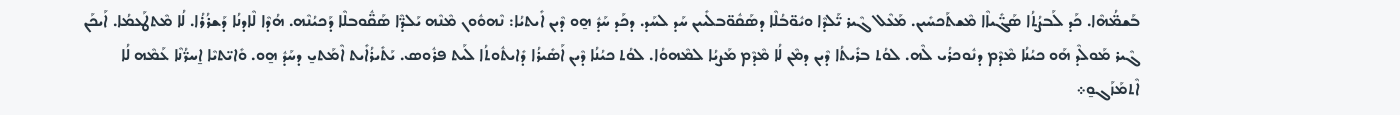ܒܰܫܡ̈ܳܗܶܐ. ܟܰܕ ܠܰܒܨܳܬܳܐ ܣܰܓ̈ܺܝܐܶܐ ܡܶܫܬܰܟܚܺܝܢ. ܡܰܥܶܠ ܓܶܝܪ ܝ̈ܰܠܕܶܐ ܘܝܽܘ̈ܒܳܠܶܐ ܕܣܰܩܽܘ̈ܒܠܺܝܝܢ ܚܰܕ ܠܚܰܕ. ܕܟܰܕ ܚܰܕܽ ܗ̱ܘ ܕܶܝܢ ܐܺܝܬܝܳܐ: ܢܶܗܘܽܘܢ ܡܶܢܶܗ ܝܰܠܕ̈ܶܐ ܣܰܩ̈ܽܘܒܠܶܐ ܕܰܟܝܳܢܶܗ. ܗܳܕܶܐ ܠܶܐܕܢܳܐ ܕܰܫܪܳܪܳܐ. ܠܳܐ ܡܶܬܛܰܥܡܳܐ. ܐܰܝܟܰܢ ܓܶܝܪ ܡܰܘܠܶܕ ܗܰܘ ܟܝܳܢܳܐ ܡܶܕܶܡ ܕܢܽܘܟܪܳܝ ܠܶܗ. ܠܘܳܬ ܒܪܺܝܬܳܐ ܕܶܝܢ ܕܡܶܢ ܠܳܐ ܡܶܕܶܡ ܡܰܨܝܳܐ ܠܡܶܗܘܳܐ. ܠܘܳܬ ܟܝܳܢܳܐ ܕܶܝܢ ܐܰܣܺܝܪܳܐ ܕܺܐܝܬܽܘܬܳܐ ܠܰܝܬ ܦܪܽܘܣ. ܝܰܬܺܝܪܳܐܺܝܬ ܐܶܡܰܬܝ̱ ܕܚܰܕܽ ܗ̱ܘ. ܘܺܐܝ̈ܬܝܶܐ ܐ̱ܚܪ̈ܳܢܶܐ ܥܰܡܶܗ ܠܳܐ ܐܶܬܡܰܙܰܓܘ̱܀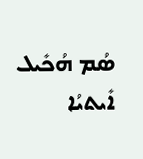ܣܳܡ ܗܳܟܺܝܠ ܐܺܝܬܝܳܐ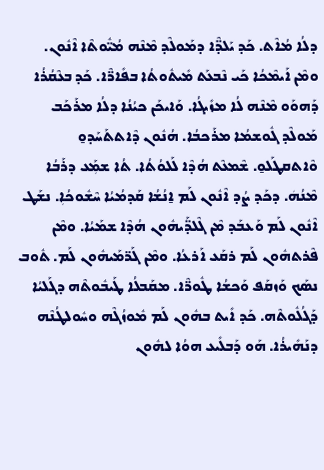ܕܠܳܐ ܡܳܐܶܬ. ܟܰܕ ܝܰܠܕ̈ܶܐ ܕܡܰܘܠܶܕ ܡܶܢܶܗ ܡܳܝ̈ܽܘܬܶܐ ܐܶܢܽܘܢ. ܘܡܶܢ ܐܰܝܡܶܟܳܐ ܟܰܝ ܢܶܒܥܰܬ ܡܺܝܬܽܘܬܳܐ ܒܦܺܐܪ̈ܶܐ. ܟܰܕ ܒܥܶܩܳܪܳܐ ܕܰܗܘܰܘ ܡܶܢܶܗ ܠܳܐ ܡܙܺܝܓܳܐ. ܘܰܐܝܟܰܢ ܟܝܳܢܳܐ ܕܠܳܐ ܡܪܰܟܰܒ ܡܰܘܠܶܕ ܓܽܘܫܡܳܐ ܡܪܰܟܒܳܐ. ܗܳܢܽܘܢ ܕܶܐܬܬܰܚܰܕܘ̱ ܘܶܐܬܩܛܰܠܘ̱. ܫܶܡܥܶܬ ܗܳܕܶܐ ܠܰܠܘܳܬܳܐ. ܬܳܐ ܫܡܼܰܥ ܕܪܰܒܳܐ ܡܶܢܳܗܿ. ܕܟܰܕ ܨܳܕ ܐܶܢܽܘܢ ܠܰܡ ܐ̱ܢܳܫܳܐ ܩܰܕܡܳܝܳܐ ܚܶܫܽܘܟܳܐܼ. ܢܫܰܛ ܐܶܢܽܘܢ ܠܰܡ ܘܰܥܒܰܕ ܡܶܢ ܓܶܠܕ̈ܰܝܗܽܘܢ ܗܳܕܶܐ ܫܡܰܝܳܐ. ܘܡܶܢ ܦܶܪܬܗܽܘܢ ܠܰܡ ܪܩܰܥ ܐܰܪܥܳܐ. ܘܡܶܢ ܓܰܪ̈ܡܰܝܗܽܘܢ ܠܰܡ. ܬܽܘܒ ܢܣܰܟ ܘܰܙܩܰܦ ܘܰܟܫܳܐ ܛܽܘܪ̈ܶܐ. ܡܩܰܒܠܳܐ ܛܰܝܒܽܘܬܶܗ ܕܓܰܠܝܳܐ ܕܰܓܳܠܽܘܬܶܗ. ܟܰܕ ܐܺܝܬ ܒܗܽܘܢ ܠܰܡ ܡܽܘܙܳܓܶܗ ܘܚܽܘܠܛܳܢܶܗ ܕܢܰܗܺܝܪܳܐ. ܗܰܘ ܕܰܒܠܺܝܥ ܗܘܳܐ ܠܗܽܘܢ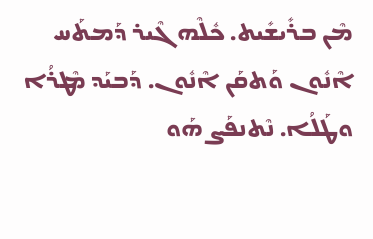ܡܶܢ ܒܪܺܝܫܺܝܬ. ܟܽܠܶܗ ܓܶܝܪ ܕܰܡܬܰܚ ܐܶܢܽܘܢ ܘܰܬܩܰܢ ܐܶܢܽܘܢ. ܕܰܒܝܰܕ ܡܶܛܪܳܐ ܘܛܰܠܳܐ. ܢܶܬܢܦܰܨ ܗܰܘ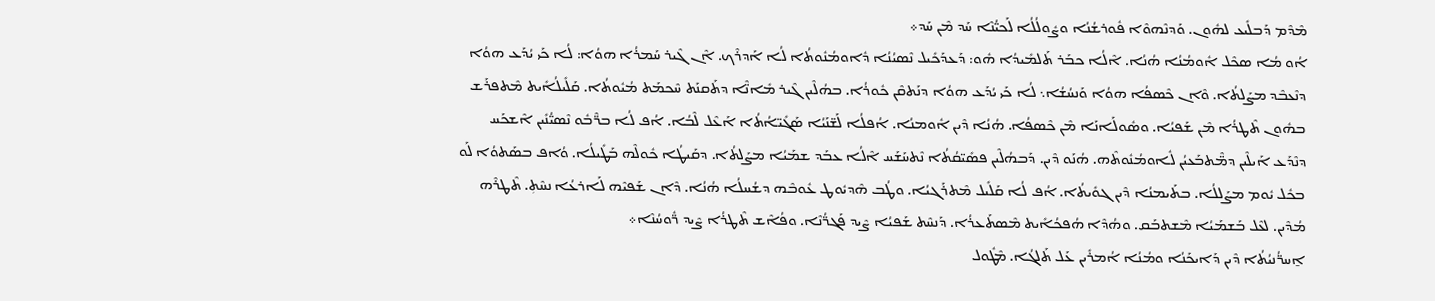ܡܶܕܶܡ ܕܰܒܠܺܝܥ ܠܗܽܘܢ. ܘܰܕܢܶܗܘܶܐ ܦܽܘܪܫܳܢܳܐ ܘܨܽܘܠܳܠܳܐ ܠܰܟܝ̈ܳܢܶܐ ܚܰܕ ܡܶܢ ܚܰܕ܀
ܐܳܘ ܡܳܐ ܣܟܶܠ ܐܽܘܡܳܢܳܐ ܗܳܢܳܐ. ܐܶܠܳܐ ܟܒܰܪ ܬܰܠܡܺܝܕܳܐ ܗܽܘ: ܕܰܥܕܰܟܺܝܠ ܢܶܣܝܳܢܳܐ ܕܽܐܘܡܳܢܽܘܬܳܐ ܠܳܐ ܐܰܕܪܶܟ. ܐܶܢ ܓܶܝܪ ܚܰܡܪܳܐ ܗܘܳܐ: ܠܳܐ ܟܰܝ ܝܳܕܰܥ ܗܘܳܐ ܕܢܶܥܒܶܕ ܡܨܰܠܬܳܐ. ܘܶܐܢ ܟܶܣܦܳܐ ܗܘܳܐ ܘܰܢܚܳܫܳܐ܆ ܠܳܐ ܟܰܝ ܝܳܕܰܥ ܗܘܳܐ ܕܢܰܬܩܶܢ ܟܽܘܪܳܐ. ܒܗܳܠܶܝܢ ܓܶܝܪ ܡܺܐܢ̈ܶܐ ܕܬܰܩܢܰܬ ܚܶܟܡܰܬ ܡܳܝܽܘܬܳܐ. ܩܰܠܺܝܠܳܐܺܝܬ ܡܶܬܦܪܰܫ ܒܗܽܘܢ ܬܶܛܪܳܐ ܡܶܢ ܫܰܦܝܳܐ. ܘܣܽܘܠܰܐܢܰܐ ܡܶܢ ܟܶܣܦܳܐ. ܗܳܢܳܐ ܕܶܝܢ ܐܽܘܡܢܳܐ. ܐܳܦܠܳܐ ܠܰܫ̈ܢܰܝܳܐ ܣܰܓܺܝ̈ܐܳܬܳܐ ܐܰܥܶܠ ܠܶܒܳܐ. ܐܳܦ ܠܳܐ ܒܪ̈ܶܒܽܘ ܢܶܣܝ̈ܳܢܺܝܢ ܐܶܫܟܰܚ ܕܢܶܕܰܥ ܐܰܝܠܶܝܢ ܕܡ̈ܶܬܒܰܥܝܳܢ ܠܽܐܘܡܳܢܽܘܬܶܗ. ܗܳܢܰܘ ܕܶܝܢ. ܕܰܒܗܳܠܶܝܢ ܦܣܺܝ̈ܩܳܬܳܐ ܢܶܬܚܰܫܰܚ ܐܶܠܳܐ ܥܒܰܕ ܫܡܰܝܳܐ ܡܨܰܠܬܳܐ. ܕܩܰܝܛܳܐ ܟܽܘܠܶܗ ܒܰܛܺܝܠܳܐ. ܘܳܐܦ ܒܣܰܬܘܳܐ ܠܰܘ ܒܟܽܠ ܝܽܘܡ ܡܨܰܠܠܳܐ. ܒܬܰܝܡܢܳܐ ܕܶܝܢ ܓܘܺܝܬܳܐ. ܐܳܦ ܠܳܐ ܩܰܠܺܝܠ ܡܶܬܪܰܓܝܳܐ. ܘܛܳܒ ܗܶܕܝܽܘܛ ܥܽܘܒܶܗ ܕܫܳܚܠܳܐ ܗܳܢܳܐ. ܕܶܐܢ ܫܰܦܝܶܗ ܠܰܐܪܥܳܐ ܢܚܶܬܼ. ܬܶܛܪܶܗ ܡܳܕܶܝܢ. ܠܥܶܠ ܒܰܫܡܰܝܳܐ ܡܶܫܬܒܰܩ. ܘܗܳܕܶܐ ܗܳܦܟܳܐܺܝܬ ܡܶܣܬܰܥܪܳܐ. ܕܰܢܚܶܬ ܫܰܦܝܳܐ ܨܶܝܕ ܦܰܓܪ̈ܳܢܶܐ. ܘܦܳܐܶܫ ܬܶܛܪܳܐ ܨܶܝܕ ܪ̈ܽܘܚܳܢܶܐ܀
ܐ̱ܚܪ̈ܳܢܝܳܬܳܐ ܕܶܝܢ ܕܰܐܝܟܰܢܳܐ ܘܡܳܢܳܐ ܐܳܡܪܺܝܢ ܥܰܠ ܬܰܠܓܳܐ. ܡܶܛܽܘܠ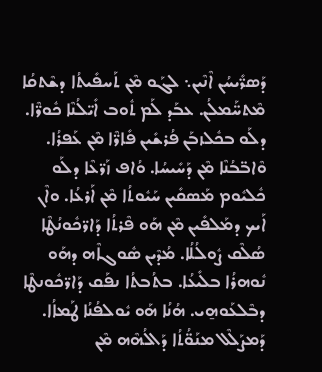ܕܰܣܪ̈ܺܝܚܳܢ ܐܶܢܶܝܢ܆ ܠܓܰܘ ܡܶܢ ܬܰܚܦܺܝܬܳܐ ܕܫܶܬܩܳܐ ܡܶܬܚ̈ܰܡܠܳܢ. ܥܒܰܕ ܠܰܡ ܬܽܘܒ ܐܺܝ̈ܠܳܢܶܐ ܟܽܘܪ̈ܶܐ. ܕܠܰܘ ܒܟܽܠܙܒܰܢ ܦܳܪܫܺܝܢ ܦܺܐܪ̈ܶܐ ܡܶܢ ܥܰܦܪܳܐ. ܘܶܐܒ̈ܒܳܢܶܐ ܡܶܢ ܕܰܚܺܝܚܳܐ. ܘܳܐܦ ܙܰܪ̈ܥܶܐ ܕܠܰܘ ܟܽܠܝܽܘܡ ܡܰܣܩܺܝܢ ܚܰܝܽܘܬܳܐ ܡܶܢ ܐܰܪܥܳܐ. ܘܐܶܢ ܐܰܝܟ ܕܡܰܠܦܺܝܢ ܡܶܢ ܗܰܘ ܦܶܪܬܳܐ ܕܰܐܪ̈ܟܽܘܢܳܛܶܐ ܣܳܠܶܩ ܨܽܘܠܳܠܳܐ. ܡܳܕܶܝܢ ܣܽܘܓܐܶܗ ܕܗܰܘ ܢܽܘܗܪܳܐ ܒܠܺܝܥܳܐ. ܒܬܳܒܬܳܐ ܢܦܰܩ ܕܰܐܪ̈ܟܽܘܢܛܶܐ ܕܒܶܠܥܰܘܗ̱ܝ. ܗܳܢܳܐ ܗܰܘ ܝܽܘܠܦܳܢܳܐ ܛܰܡܐܳܐ. ܕܰܡܨܰܠܶܠ ܡܢܰܘ̈ܳܬܳܐ ܕܰܐܠܳܗܶܗ ܡܶܢ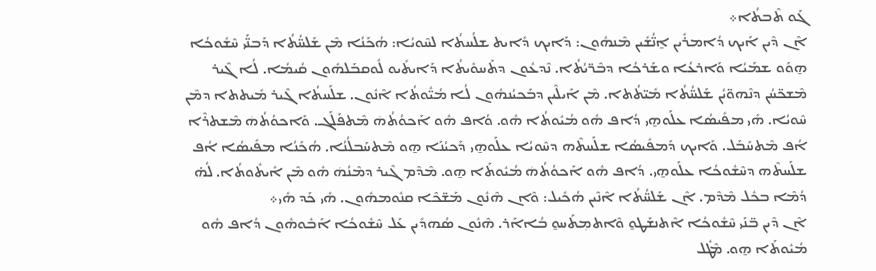ܓܰܘ ܬܶܒܬܳܐ܀
ܐܶܢ ܕܶܝܢ ܐܰܝܟ ܕܳܐܡܪܺܝܢ ܐ̱ܢ̈ܳܫܺܝܢ ܡܶܢܗܽܘܢ: ܕܰܐܝܟ ܕܺܐܝܬ ܫܠܳܚܬܳܐ ܠܚܶܘܝܳܐ: ܗܳܟܰܢܳܐ ܡܶܢ ܫܰܠܚ̈ܳܬܳܐ ܕܰܒܢ̈ܰܝ ܚܶܫܽܘܟܳܐ ܗ̱ܘܰܘ ܫܡܰܝܳܐ ܘܰܐܪܥܳܐ ܘܫܰܪܟܳܐ ܕܒܶܪ̈ܝܳܬܳܐ. ܢܶܕܥܽܘܢ ܕܬܰܚܘܺܝܬܳܐ ܕܰܐܝܬܺܝܘ ܠܽܘܩܒܰܠܗܽܘܢ ܩܳܝܡܳܐ. ܠܳܐ ܓܶܝܪ ܡܶܫܟ̈ܚܳܢ ܕܢܶܗܘ̈ܝܳܢ ܫܰܠܚ̈ܳܬܳܐ ܡܺܝ̈ܬܳܬܐ. ܡܶܢ ܐܰܝܠܶܝܢ ܕܒܰܟܝܳܢܗܽܘܢ ܠܳܐ ܡܳܝ̈ܽܘܬܳܐ ܐܶܢܽܘܢ. ܫܠܰܚܬܳܐ ܓܶܝܪ ܡܺܝܬܬܐ ܕܡܶܢ ܚܶܘܝܳܐ. ܗܺܝ ܡܦܺܝܣܳܐ ܥܠܰܘܗ̱ܝ ܕܳܐܦ ܗܽܘ ܡܳܝܽܘܬܳܐ ܗܽܘ. ܘܳܐܦ ܗܽܘ ܐܰܟܘܳܬܳܗܿ ܡܶܬܦܰܠܰܓ. ܘܰܐܟܘܳܬܳܗܿ ܡܶܫܬܪܶܐ ܐܳܦ ܡܶܬܚܰܒܰܠ. ܘܰܐܝܟ ܕܰܡܦܺܝܣܳܐ ܫܠܰܚܬܶܗ ܕܚܶܘܝܳܐ ܥܠܰܘܗ̱ܝ ܕܰܟܝܳܢܰܐ ܗ̱ܘ ܡܶܬܚܰܒܠܳܢܳܐ. ܗܳܟܰܢܳܐ ܡܦܺܝܣܳܐ ܐܳܦ ܫܠܰܚܬܶܗ ܕܚܶܫܽܘܟܳܐ ܥܠܰܘܗ̱ܝ. ܕܳܐܦ ܗܽܘ ܐܰܟܘܳܬܳܗܿ ܡܳܝܽܘܬܰܐ ܗ̱ܘ. ܡܶܕܶܡ ܓܶܝܪ ܕܡܶܢܳܗܿ ܗܽܘ ܡܶܢ ܐܺܝܬܽܘܬܳܐ. ܠܳܗ̇ ܕܳܡܶܐ ܒܟܽܠ ܡܶܕܶܡ. ܐܶܢ ܫܰܠܚ̈ܳܬܳܐ ܐܶܢܶܝܢ ܗܳܟܺܝܠ: ܘܶܐܢ ܗܶܢܽܘܢ ܡܰܫ̈ܟܶܐ ܩܢܽܘܡܗܽܘܢ. ܗܺܝ ܟܰܕ ܗܺܝ܀
ܐܶܢ ܕܶܝܢ ܒ̈ܢܰܝ ܚܶܫܽܘܟܳܐ ܐܶܬܢܫܰܛܘ̱ ܘܶܐܬܡܼܬܰܚܘ̱ ܒܳܐܐܰܪ. ܗܶܢܽܘܢ ܣܳܗܕܺܝܢ ܥܰܠ ܚܶܫܽܘܟܳܐ ܐܰܒܽܘܗܽܘܢ ܕܳܐܦ ܗܽܘ ܡܳܝܽܘܬܰܐ ܗ̱ܘ. ܡܶܛܽܠ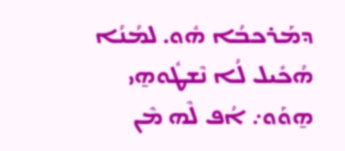ܕܡܰܪܟܒܳܐ ܗܽܘ. ܠܡܳܢܳܐ ܗܳܟܺܝܠ ܠܳܐ ܢܶܫܛܽܘܗ̱ܝ ܗ̱ܘܰܘ܇ ܐܳܦ ܠܶܗ ܡܶܢ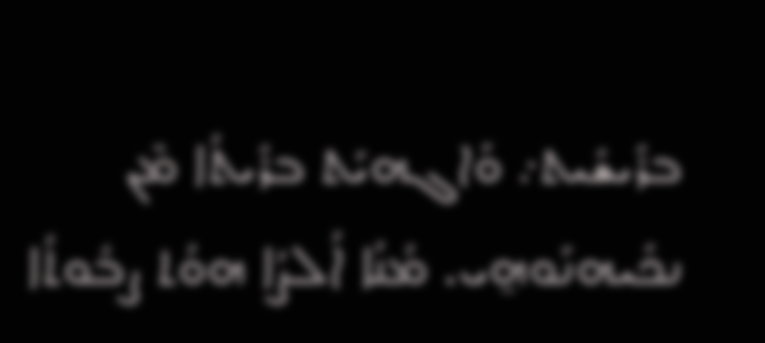ܒܪܺܝܫܺܝܬ܇ ܘܰܐܓܗܝܰܬ ܒܪܺܝܬܳܐ ܡܶܢ ܢܟܺܝܗܢܰܘܗ̱ܝ. ܡܳܢܳܐ ܐܳܠܨܳܐ ܗܘܳܬ ܨܒܽܘܬܳܐ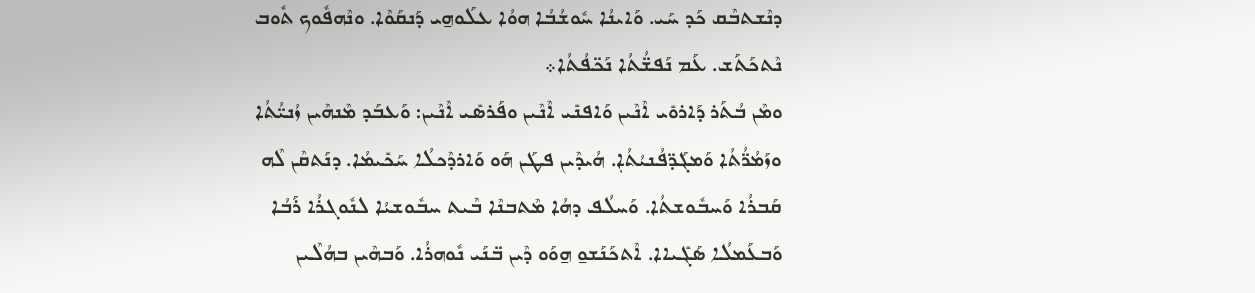ܕܢܶܫܬܒܶܩ ܟܰܕ ܚܰܝ. ܘܰܐܝܢܳܐ ܚܽܘܫܳܒܳܐ ܗܘܳܐ ܥܠܰܘܗ̱ܝ ܕܰܢܩܰܘܶܐ. ܘܢܶܗܦܽܘܟ ܬܽܘܒ ܢܶܬܟܰܬܰܫ. ܥܰܡ ܢܰܦܫ̈ܳܬܳܐ ܢܰܟ̈ܦܳܬܳܐ܀
ܘܡܶܢ ܒܳܬܰܪ ܕܰܐܪܘܺܝ ܐܶܢܶܝܢ ܘܰܐܦܢܺܝ ܐܶܢܶܝܢ ܘܦܰܪܣܺܝ ܐܶܢܶܝܢ: ܘܰܥܒܰܕ ܡܶܢܗܶܝܢ ܙܳܢܝ̈ܳܬܳܐ ܘܙܰܡܳܪ̈ܳܬܳܐ ܘܰܡܓܰܕ̈ܦܳܢܝܳܬܳܐܼ. ܗܳܝܕܶܝܢ ܦܛܰܢ ܗܰܘ ܘܰܐܪܕܶܟܠܳܐ ܚܰܟܺܝܡܳܐ. ܕܢܰܬܩܶܢ ܠܶܗ ܩܰܒܪܳܐ ܘܰܚܒܽܘܫܬܳܐ. ܘܰܚܠܳܦ ܕܗܳܐ ܡܶܬܒܢܶܐ ܒܶܝܬ ܚܒܽܘܫܝܳܐ ܠܢܽܘܓܪܳܐ ܪܰܒܳܐ ܘܰܒܥܰܡܠܳܐ ܣܰܓܺܝܐܐ. ܐܶܬܟܰܢܰܫܘ̱ ܗ̱ܘܰܘ ܕܶܝܢ ܒ̈ܢܰܝ ܢܽܘܗܪܳܐ. ܘܰܒܗܶܝܢ ܒܗܳܠܶܝܢ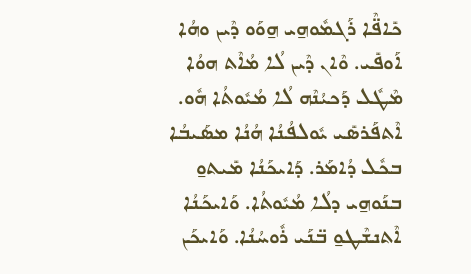ܟܺܐܦ̈ܶܐ ܪܰܓܡܽܘܗ̱ܝ ܗ̱ܘܰܘ ܕܶܝܢ ܘܗܳܐ ܐܰܘܦܺܝ. ܘܶܐܢ ܕܶܝܢ ܠܳܐ ܡܳܐܶܬ ܗܘܳܐ ܡܶܛܽܠ ܕܰܟܝܳܢܶܗ ܠܳܐ ܡܳܝܽܘܬܳܐ ܗܽܘ. ܐܶܬܦܰܪܣܺܝ ܝܽܘܠܦܳܢܳܐ ܗܳܢܳܐ ܡܣܰܝܒܳܐ ܒܟܽܠ ܕܳܐܡܰܪ. ܕܰܐܝܟܰܢܳܐ ܡܺܝܬܘ̱ ܒܢܰܘܗ̱ܝ ܕܠܳܐ ܡܳܝܽܘܬܳܐ. ܘܰܐܝܟܰܢܳܐ ܐܶܬܢܫܶܛܘ̱ ܒ̈ܢܰܝ ܪܽܘܚܳܢܳܐ. ܘܰܐܝܟܰܢ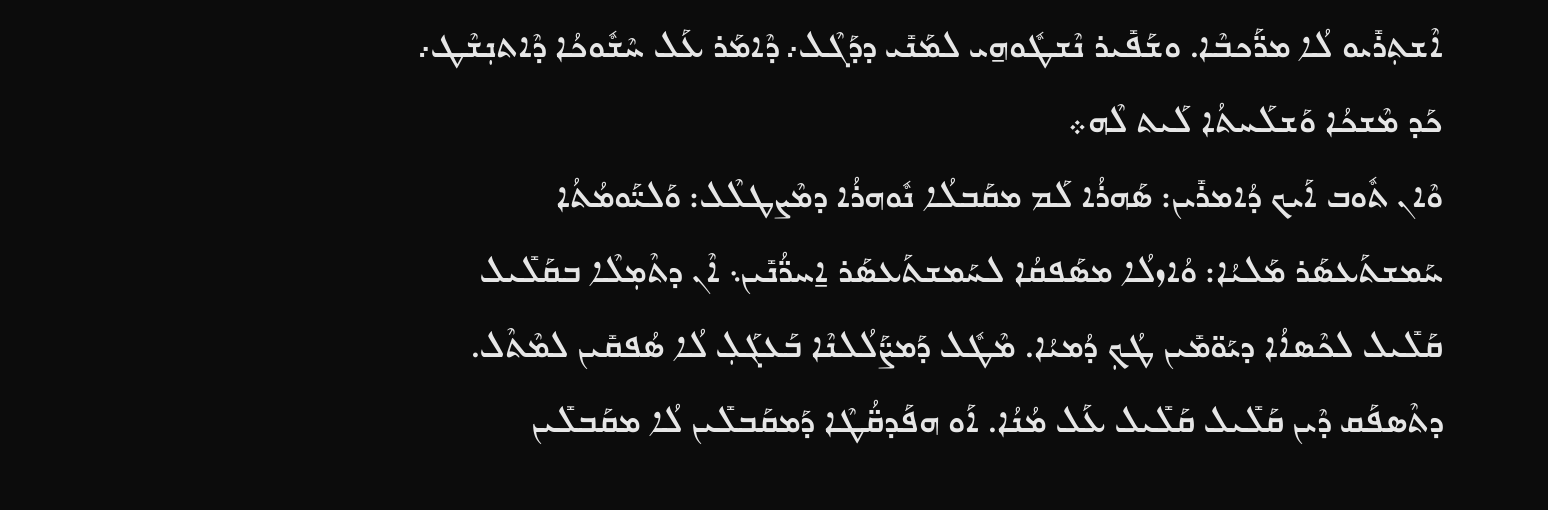ܐܶܫܬܼܪܺܝܘ ܠܳܐ ܡܪ̈ܰܟܒܶܐ. ܘܫܰܦܺܝܪ ܢܶܫܛܽܘܗ̱ܝ ܠܡܰܢܺܝ ܕܕܰܓܶܠ܇ ܕܶܐܡܰܪ ܥܰܠ ܚܶܫܽܘܟܳܐ ܕܶܐܬܢܼܫܶܛ܇ ܟܰܕ ܡܶܫܟܳܐ ܘܰܫܠܰܚܬܳܐ ܠܰܝܬ ܠܶܗ܀
ܘܶܐܢ ܬܽܘܒ ܐܰܝܟ ܕܳܐܡܪܺܝܢ: ܣܰܗܪܳܐ ܠܰܡ ܡܩܰܒܠܳܐ ܢܽܘܗܪܳܐ ܕܡܶܨܛܠܶܠ: ܘܰܠܝ̈ܰܘܡܳܬܳܐ ܚܰܡܫܬܰܥܣܰܪ ܡܰܠܝܳܐ: ܘܳܐܙܠܳܐ ܡܣܰܦܩܳܐ ܠܚܰܡܫܬܰܥܣܰܪ ܐ̱ܚܪ̈ܳܢܺܝܢ܆ ܐܶܢ ܕܬܶܡܼܠܶܐ ܒܩܰܠܺܝܠ ܩܰܠܺܝܠ ܠܟܶܣܐܳܐ ܕܝܰܘ̈ܡܺܝܢ ܛܳܟܼ ܕܳܡܝܳܐ. ܡܶܛܽܠ ܕܰܡܨ̈ܰܠܳܠܢܶܐ ܒܰܥܓܰܠܼ ܠܳܐ ܣܳܦܩܺܝܢ ܠܡܶܬܶܠ. ܕܬܶܣܦܰܩ ܕܶܝܢ ܩܰܠܺܝܠ ܩܰܠܺܝܠ ܥܰܠ ܡܳܢܳܐ. ܐܰܘ ܗܦܰܕܩ̈ܳܛܶܐ ܕܰܡܩܰܒܠܺܝܢ ܠܳܐ ܡܩܰܒܠܺܝܢ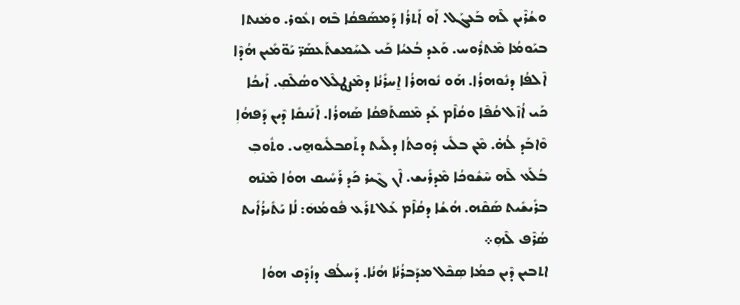ܘܫܳܪܶܝܢ ܠܶܗ ܒܰܥܓܰܠ. ܐܰܘ ܐܰܬܪܳܐ ܕܰܡܣܰܦܩܳܐ ܒܶܗ ܙܥܽܘܪ. ܘܡܿܢܬܐ ܒܝܰܘܡܳܐ ܡܶܬܪܽܘܚ. ܘܰܥܕ ܒܳܥܝܳܐ ܟܰܝ ܠܚܰܡܫܬܰܥܣܰܪ̈ ܝܰܘ̈ܡܺܝܢ ܗܳܕܶܐ ܐܶܠܦܳܐ ܕܢܽܘܗܪܳܐ. ܗܰܘ ܢܽܘܗܪܳܐ ܐ̱ܚܪܺܢܳܐ ܕܡܶܨܛܠܶܠ ܘܣܳܠܶܩܼ. ܐܰܝܟܳܐ ܟܰܝ ܐܳܙܶܠ ܩܳܦܶܐ ܘܩܳܐܶܡ ܥܰܕ ܡܶܣܬܰܦܩܳܐ ܣܰܗܪܳܐ. ܐܰܢܰܢܩܺܐ ܕܶܝܢ ܕܰܦܗܳܐܼ ܘܶܐܒܰܕ ܠܳܗ̇. ܡܶܢ ܒܠܺܝ ܕܽܘܟܬܳܐ ܕܠܰܝܬ ܕܬܰܩܒܠܺܝܘܗ̱ܝ. ܘܬܽܘܒܼ ܒܳܠܰܥ ܠܶܗ ܚܶܫܽܘܟܳܐ ܡܶܕܪܺܝܫ. ܐܶܢ ܓܶܝܪ ܟܰܕ ܪܰܚܺܝܩ ܗܘܳܐ ܡܶܢܶܗ ܒܪܺܝܫܺܝܬ ܣܰܩܶܗ. ܗܳܫܳܐ ܕܩܳܐܶܡ ܥܰܠ ܬܪܰܥ ܦܽܘܡܳܗܿ: ܠܳܐ ܝܰܬܺܝܪܳܐܺܝܬ ܣܳܪܶܦ ܠܶܗܼ܀
ܐܬܒܝܢ ܕܶܝܢ ܟܡܳܐ ܣܼܟܶܠ ܡܕܰܒܪܳܢܳܐ ܗܳܢܳܐ. ܕܰܚܠܳܦ ܕܙܳܕܶܩ ܗܘܳܐ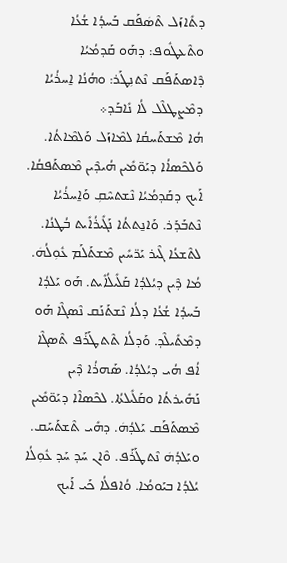ܕܬܺܐܙܰܠ ܬܶܣܿܦܰܩ ܒܰܚܕܳܐ ܫܳܥܳܐ ܘܬܶܥܛܽܘܦ: ܕܗܰܘ ܩܰܕܡܳܝܳܐ ܕܶܐܣܬܰܦܰܩ ܢܶܬܢܼܛܰܪ: ܘܗܳܢܳܐ ܐ̱ܚܪܳܝܳܐ ܕܡܶܨܛܠܶܠ ܠܳܐ ܢܺܐܒܰܕ܀
ܗܳܐ ܡܶܫܬܰܚܩܳܐ ܠܡܶܐܙܰܠ ܘܰܠܡܶܐܬܳܐ. ܘܰܠܟܶܣܐܳܐ ܕܝܰܘ̈ܡܺܝܢ ܗܳܝܕܶܝܢ ܡܶܣܬܰܦܩܳܐ. ܐܰܝܟ ܕܩܰܕܡܳܝܳܐ ܢܶܫܬܚܶܩܼ ܘܰܐ̱ܚܪܳܝܳܐ ܢܶܬܒܰܕܰܪ. ܘܰܐܢ̱ܬܬܳܐ ܢܰܓܺܝܪܳܐܺܝܬ ܒܳܛܢܳܐ. ܠܬܶܫܥܳܐ ܓܶܝܪ ܝܰܪ̈ܚܺܝܢ ܡܶܫܬܰܠܰܡ ܥܽܘܼܠܳܗܿ. ܡܳܐ ܕܶܝܢ ܕܝܳܠܕܳܐ ܩܰܠܺܝܠܳܐܺܝܬ. ܗܰܘ ܝܰܠܕܳܐ ܒܰܚܕܳܐ ܫܳܥܳܐ ܕܠܳܐ ܢܶܫܬܰܢܰܩ ܢܶܣܓܶܐ ܗܰܘ ܕܡܶܬܺܝܠܶܕ. ܘܰܕܠܳܐ ܬܶܬܛܰܪܰܦ ܬܶܣܓܶܐ ܐܳܦ ܗܳܝ ܕܝܳܠܕܳܐ. ܣܰܗܪܳܐ ܕܶܝܢ ܢܰܗܺܝܪܬܳܐ ܘܩܰܠܺܝܠܬܳܐ. ܠܟܶܣܐܶܐ ܕܝܰܘ̈ܡܺܝܢ ܡܶܣܬܰܦܰܩ ܝܰܠܕܳܗܿ. ܕܗܺܝ ܬܶܫܬܰܚܰܩ. ܘܝܰܠܕܳܗܿ ܢܶܬܛܰܪܰܦ. ܘܶܐܢ ܚܰܕ ܚܰܕ ܥܽܘܼܠܳܐ ܝܳܠܕܳܐ ܒܝܰܘܡܳܐ. ܘܳܐܦܠܳܐ ܟܰܝ ܐܰܝܟ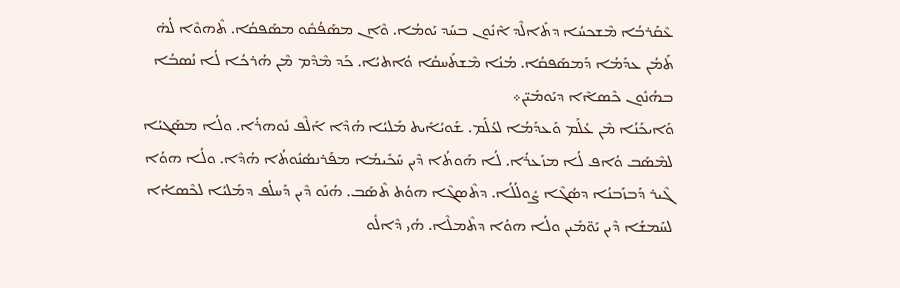ܥܶܩܰܪܒܳܐ ܡܶܫܟܚܳܐ ܕܬܺܐܠܶܕ ܐܶܢܽܘܢ ܒܚܰܕ ܝܰܘܡܳܐ. ܘܶܐܢ ܡܣܰܦܳܩܽܘ ܡܣܰܦܩܳܐ. ܬܶܗܘܶܐ ܠܳܗ̇ ܬܰܡܳܢ ܥܕܰܡܳܐ ܕܰܡܣܰܦܩܳܐ. ܡܳܢܳܐ ܡܶܫܬܰܚܩܳܐ ܘܳܐܬܝܳܐ. ܟܰܕ ܡܶܕܶܡ ܡܶܢ ܗܳܪܟܳܐ ܠܳܐ ܢܳܣܒܳܐ ܒܗܳܢܽܘܢ ܟܶܣܐܶܐ ܕܝܰܘܡܺܝ̈ܢ܀
ܘܰܐܝܟܰܢܳܐ ܡܶܢ ܥܳܠܰܡ ܘܰܥܕܰܡܳܐ ܠܥܳܠܰܡ. ܫܰܘܝܳܐܺܝܬ ܡܰܠܝܳܐ ܗܳܕܶܐ ܐܰܠܶܦ ܢܽܘܗܪܳܐ. ܘܠܳܐ ܡܣܰܓܝܳܐ ܠܡܶܣܰܒ ܘܳܐܦ ܠܳܐ ܡܙܰܥܪܳܐ. ܠܳܐ ܗܰܘܬܳܐ ܕܶܝܢ ܚܰܟܺܝܡܳܐ ܡܦܰܪܢܣܳܢܽܘܬܳܐ ܗܳܕܶܐ. ܘܠܳܐ ܗܘܳܐ ܓܶܝܪ ܕܰܒܙܰܒܢܳܐ ܕܣܳܓܶܐ ܨܽܘܠܳܠܳܐ. ܕܬܶܣܓܶܐ ܗܘܳܬ ܬܶܣܰܒ. ܗܳܢܰܘ ܕܶܝܢ ܕܰܚܠܳܦ ܕܡܰܠܝܳܐ ܠܟܶܣܐܳܐ ܠܚܰܡܫܳܐ ܕܶܝܢ ܝܰܘ̈ܡܺܝܢ ܘܠܳܐ ܗܘܳܐ ܕܬܶܡܠܶܐ. ܗܳܝ ܕܶܐܠܽܘ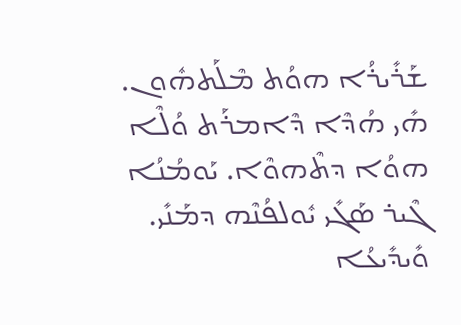ܫܰܪܺܝܪܳܐ ܗܘܳܬ ܡܶܠܰܬܗܽܘܢ. ܗܺܝ ܗܳܕܶܐ ܕܶܐܡܪܰܬ ܘܳܠܶܐ ܗܘܳܐ ܕܬܶܗܘܶܐ. ܝܰܘܡܳܢܳܐ ܓܶܝܪ ܣܰܓܺܝ ܝܽܘܠܦܳܢܶܗ ܕܡܰܢܺܝ. ܘܺܝܕܺܝܥܳܐ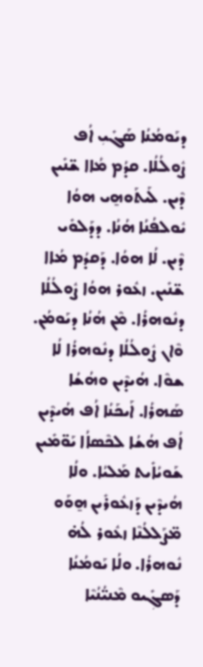ܕܝܰܘܡܳܢܳܐ ܣܰܓܺܝܼ ܐܳܦ ܨܽܘܠܳܠܳܐ. ܩܕܳܡ ܡܳܐܐ ܫ̈ܢܺܝܢ ܕܶܝܢ. ܠܰܝܬܰܘܗ̱ܝ ܗܘܳܐ ܝܽܘܠܦܳܢܳܐ ܗܳܢܳܐ. ܕܕܰܠܘܺܝ ܕܶܝܢ. ܠܳܐ ܗܘܳܐ. ܕܰܩܕܳܡ ܡܳܐܐ ܫ̈ܢܺܝܢ. ܙܥܽܘܪ ܗܘܳܐ ܨܽܘܠܳܠܳܐ ܕܢܽܘܗܪܳܐ. ܡܶܢ ܗܳܢܳܐ ܕܝܰܘܡܳܢ. ܘܶܐܢ ܨܽܘܠܳܠܳܐ ܕܢܽܘܗܪܳܐ ܠܳܐ ܫܘܶܐ. ܗܳܝܕܶܝܢ ܘܗܳܫܳܐ ܣܰܗܪܳܐ. ܐܰܝܟܰܢܳܐ ܐܳܦ ܗܳܝܕܶܝܢ ܐܳܦ ܗܳܫܳܐ ܠܟܶܣܐܳܐ ܝܰܘ̈ܡܺܝܢ ܫܰܘܝܳܐܺܝܬ ܡܰܠܝܳܐ. ܘܠܳܐ ܗܳܝܕܶܝܢ ܕܰܙܥܽܘܪܺܝܢ ܗ̱ܘܰܘ ܡ̈ܨܰܠܠܳܢܶܐ ܙܥܽܘܪ ܠܳܗ̇ ܢܽܘܗܪܳܐ. ܘܠܳܐ ܝܰܘܡܳܢܳܐ ܕܰܣܓܼܺܝܘ ܡܶܢܝ̈ܳܢܳܝܶܐ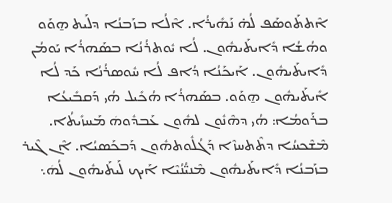ܐܶܬܬܰܘܣܰܦ ܠܳܗ̇ ܢܰܗܺܝܪܳܐ. ܐܶܠܳܐ ܒܙܰܒܢܳܐ ܕܠܰܝܬ ܗ̱ܘܰܘ ܘܗܳܫܳܐ ܕܺܐܝܬܰܝܗܽܘܢ. ܠܳܐ ܝܽܘܬܪܳܢܳܐ ܒܣܰܗܪܳܐ ܝܰܘܡܳܢ ܕܺܐܝܬܰܝܗܽܘܢ. ܐܰܝܟܰܢܳܐ ܕܳܐܦ ܠܳܐ ܚܽܘܣܪܳܢܳܐ ܟܰܕ ܠܳܐ ܐܺܝܬܰܝܗܽܘܢ ܗ̱ܘܰܘ. ܒܣܰܗܪܳܐ ܗܳܟܺܝܠ ܗܳܝ ܕܰܩܒܺܝܥܳܐ ܒܪܰܘܡܳܐ: ܗܳܝ ܕܗܶܢܽܘܢ ܠܗܽܘܢ ܥܰܒܕܽܘܗܿ ܡܰܚܙܺܝܬܳܐ. ܡܶܫܶܟܚܳܐ ܕܬܶܬܚܙܶܐ ܕܰܓܳܠܽܘܬܗܽܘܢ ܕܰܒܟܰܣܝܳܐ. ܐܶܢ ܓܶܝܪ ܒܙܰܒܢܳܐ ܕܺܐܝܬܰܝܗܽܘܢ ܡܶܢܝ̈ܳܢܳܝܶܐ ܐܰܝܟ ܠܰܝܬܰܝܗܽܘܢ ܠܳܗܿ܆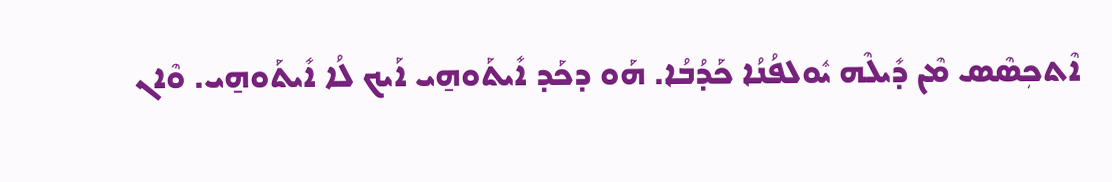ܐܶܬܟܼܣܶܣ ܡܶܢ ܕܺܝܠܶܗ ܝܽܘܠܦܳܢܳܐ ܟܰܕܳܒܳܐ. ܗܰܘ ܕܟܰܕ ܐܺܝܬܰܘܗ̱ܝ ܐܰܝܟ ܠܳܐ ܐܺܝܬܰܘܗ̱ܝ. ܘܶܐܢ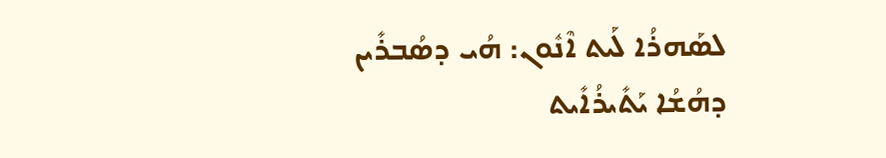ܠܣܰܗܪܳܐ ܠܰܝܬ ܐܶܢܽܘܢ: ܗܳܝ ܕܣܳܒܪܺܝܢ ܕܗܳܫܳܐ ܝܰܬܺܝܪܳܐܺܝܬ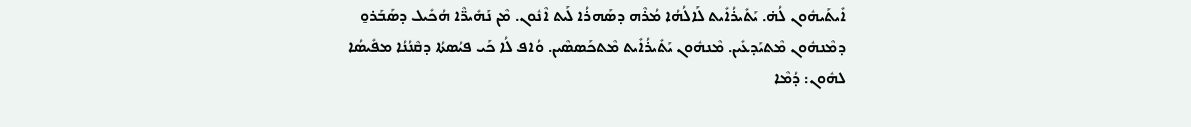ܐܺܝܬܰܝܗܽܘܢ ܠܳܗ̇. ܝܰܬܺܝܪܳܐܺܝܬ ܠܰܐܠܳܗܳܐ ܡܳܪܶܗ ܕܣܰܗܪܳܐ ܠܰܝܬ ܐܶܢܽܘܢ. ܡܶܢ ܢܰܗܺܝܪ̈ܶܐ ܗܳܟܺܝܠ ܕܣܰܒܰܪܘ̱ ܕܡܶܢܗܽܘܢ ܡܶܬܝܰܕܥܺܝܢ. ܡܶܢܗܽܘܢ ܝܰܬܺܝܪܳܐܺܝܬ ܡܶܬܟܰܣܣܶܝܢ. ܘܳܐܦ ܠܳܐ ܟܰܝ ܦܝܳܣܬܳܐ ܕܩܶܢܳܢܳܐ ܡܦܺܝܣܳܐ ܠܗܽܘܢ: ܕܳܡܶܐ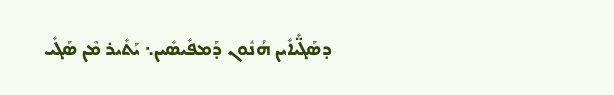ܕܣܰܓ̈ܺܝܐܺܝܢ ܗܳܢܽܘܢ ܕܰܡܦܺܝܣܺܝܢ܆ ܝܰܬܺܝܪ ܡܶܢ ܣܰܓܺܝ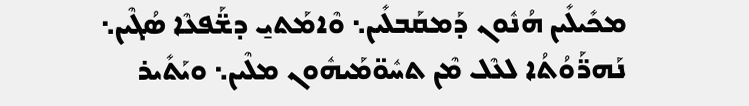ܡܟܺܝܠܺܝܢ ܗܳܢܽܘܢ ܕܰܡܩܰܒܠܺܝܢ܆ ܘܶܐܡܰܬܝ̱ ܕܫ̈ܰܦܥܶܐ ܣܳܓܶܝܢ܆ ܢܰܗܪ̈ܰܘܳܬܳܐ ܠܥܶܠ ܡܶܢ ܬܚܽܘ̈ܡܰܝܗܽܘܢ ܡܠܶܝܢ܆ ܘܝܰܬܺܝܪ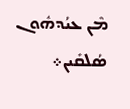ܡܶܢ ܥܝܳܕܗܽܘܢ ܣܳܠܩܺܝܢ܀